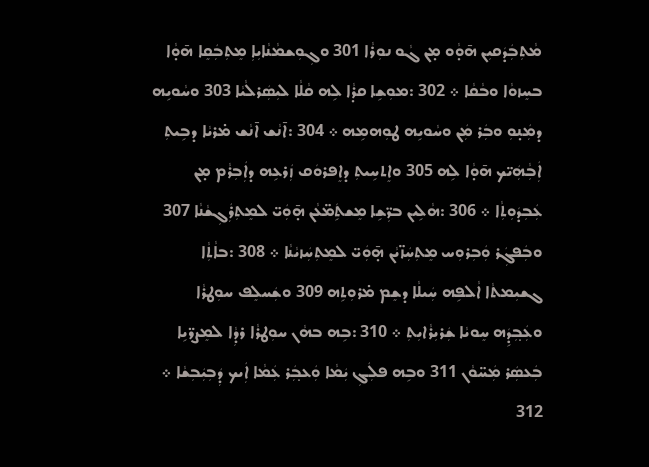ܡܵܬܼܒܲܕܿܩܝܼܢ ܗ̄ܘ̣ܵܘ ܡ̣ܢ ܓܵܘ ܢܘܼܪܵܐ 301 ܘܓܼܘܼܫܡܵܢܵܐܝܼܐܼ ܡܸܬܼܒܲܩܸܐ ܗ̄ܘ̣ܵܐ ܒܚܸܙܘܵܐ ܘܒܵܩܵܐ ܀ 302 :ܡܘܼܫܹܐ ܩܪ̣ܵܐ ܠܹܗ ܩܵܠܵܐ ܠܝܼܣܲܪܠܵܝܵܐ 303 ܘܚܵܘܝܹܗ ܕܡܲܢ̣ܘܼ ܘܒܲܪ ܡܲܢ ܘܚܵܘܝܹܗ ܛܘܼܗܡܹܗ ܀ 304 :ܐ̄ܢܵܫ ܐ̄ܢܵܫ ܡ̇ܪܝܵܐ ܕܒܹܝܬܼ ܐܲܒܼܵܗܲܝ̈ܟ ܗ̄ܘ̣ܵܐ ܠܹܗ 305 ܘܐܸܬܚܹܝܬܼ ܕܐܸܦܪܘܿܩ ܙܲܪܥܹܗ ܕܐܲܒܼܪܵܡ ܡ̣ܢ ܥܲܒܼܕܿܘܼܬܼܵܐ ܀ 306 :ܗܵܠܹܝܢ ܒܪܼ̈ܫܹܐ ܡܸܫܬܹܿܡ̈ܥܵܢ ܗ̣̄ܘܲܝ̈ ܠܡܸܬܼܪܲܓܼܫܵܢܵܐ 307 ܘܒܲܦܓܲܪ ܘܲܒܼܪܘܼܚ ܡܸܬܼܚܲܙ̈ܝܵܢ ܗ̣̄ܘܲܝ̈ ܠܡܸܬܼܚܲܙܝܵܢܵܐ ܀ 308 :ܒܐܵܬܼܵܐ ܓܫܝܼܡܬܵܐ ܐܵܠܦܹܗ ܚܲܝܠܵܐ ܕܫܸܡ ܡ̇ܪܘܼܬܹܗ 309 ܘܫܲܚܠܸܦ ܚܘܼܛܪܵܐ ܘܥܲܒܼ݂ܕܹܿܗ ܚܸܘܝܵܐ ܫܲܪܝܼܪܵܐܝܼܬܼ ܀ 310 :ܒܹܗ ܒܗܵܢ ܚܘܼܛܪܵܐ ܪܕܼܵܐ ܠܡܸܨܪ̈ܝܹܐ ܒܲܥܣܲܪ ܡܲܚ̈ܘܵܢ 311 ܘܒܹܗ ܦܠܲܓܼ ܝܲܡܵܐ ܘܲܥܒ݂ܲܪ ܥܲܡܵܐ ܐܲܝܟ ܕܲܒܼܝܲܒܼܫܵܐ ܀ 312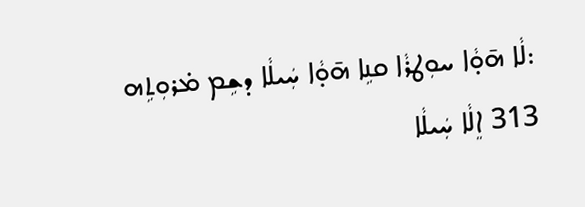:ܠܵܐ ܗ̄ܘ̣ܵܐ ܚܘܼܛܪܵܐ ܩܢܹܐ ܗ̄ܘ̣ܵܐ ܚܲܝܠܵܐ ܕܫܹܡ ܡ̇ܪܘܼܬܹܗ 313 ܐܸܠܵܐ ܚܲܝܠܵܐ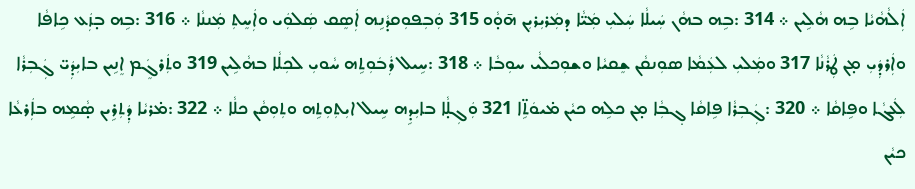ܐܲܠܵܗܵܝܵܐ ܒܹܗ ܗܵܠܹܝܢ ܀ 314 :ܒܹܗ ܒܗܵܢ ܚܲܝܠܵܐ ܚܲܠܝܼ ܡܲܝ̈ܵܐ ܕܡܲܪܝܼܪܝܼܢ ܗ̄ܘ̣ܵܘ 315 ܘܲܒܼܦܘܼܩܕܵܢܹܗ ܐܲܣܸܩ ܣܲܠܘܲܝ ܘܐܲܚܸܬܼ ܡܲܢܢܵܐ ܀ 316 :ܒܹܗ ܒ̣ܙܲܥ ܟܹܐܦܵܐ ܘܐܲܪܕܲܝܼ ܡ̣ܢ ܛܲܪܵܢܵܐ 317 ܘܡܲܠܝܼ ܠܥܲܡܵܐ ܣܘܼܢܩܵܢ ܫܸܩܝܵܐ ܘܫܘܼܟܠܵܝ ܚܘܼܒܵܐ ܀ 318 :ܚܹܝܠ ܪܲܒܿܘܼܬܹܗ ܚܵܘܝܼ ܠܟܼܠܵܐ ܒܗܵܠܹܝܢ 319 ܘܬܲܪܓܸܿܡ ܐܸܢܹܝܢ ܒܐܝܼܕܲܝ̈ ܓܲܒܼܪܵܐ ܠܲܥܓܵܐ ܘܦܹܐܩܵܐ ܀ 320 :ܓܲܒܼܪܵܐ ܦܹܐܩܵܐ ܓ݂ܒܼܵܐ ܡ̣ܢ ܟܠܹܗ ܟܝܵܢ ܡ̇ܝܘܿܬܹ̈ܐ 321 ܘܲܓܼܠ̣ܵܐ ܒܐܝܼܕܹܗ ܚܹܝܠ ܐܝܼܬܼܘܼܬܹܗ ܘܬܼܘܼܩܵܢ ܟܠܵܐ ܀ 322 :ܡ̇ܪܝܵܐ ܕܲܬܼܪܹܝܢ ܣ̣ܵܡܹܗ ܒܐܲܪܥܵܐ ܟܝܵܢ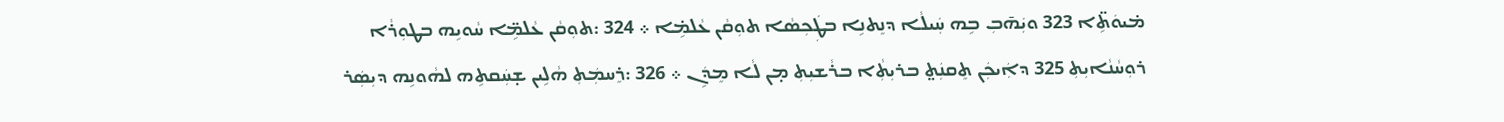ܡ̇ܝܘܿܬܹ̈ܐ 323 ܘܝܲܗ̄ܒܼ ܒܹܗ ܚܲܝܠܵܐ ܕܢܸܬܢܹܐ ܒܛܲܟܼܣܵܐ ܬܘܼܩܵܢ ܥܵܠܡܹ̇ܐ ܀ 324 :ܬܘܼܩܵܢ ܥܵܠܡܹ̈ܐ ܚܵܘܝܹܗ ܒܛܘܼܪܵܐ ܪܘܼܚܵܢܵܐܝܼܬܼ 325 ܕܐܲܝܟܲܢ ܬܸܩܢܲܬ̤ ܒܪܝܼܬܼܵܐ ܒܪܵܫܝܼܬܼ ܡ̣ܢ ܠܵܐ ܡܸܕܹܿܢ ܀ 326 :ܪܸܚܡܲܬܼ ܗܵܠܹܝܢ ܫ̣ܚܲܩܬܹܗ ܠܗܵܘܢܹܗ ܕܝܼܣܲܪ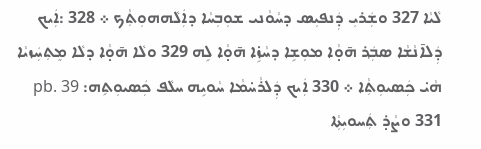ܠܵܝܵܐ 327 ܘܫܲܪܝܼ ܕܲܢܦܝܼܣ ܕܚܵܘܵܢܝ ܫܘܼܒܼܚܵܐ ܕܐܲܠܵܗܗܘܼܬܼܵܟ ܀ 328 :ܐܲܝܟ ܕܲܠܐ̄ܢܵܫܵܐ ܣܒ݂ܲܪ ܗ̄ܘ̣ܵܐ ܡܘܼܫܹܐ ܕܚܵܙܹ̇ܐ ܗ̄ܘ̣ܵܐ ܠܹܗ 329 ܘܠܵܐ ܗ̄ܘ̣ܵܐ ܕܠܵܐ ܡܸܬܼܚܲܙܝܵܐ ܗܵܝ̇ ܟܲܣܝܘܼܬܼܵܐ ܀ 330 ܐܲܝܟ ܕܲܠܪܵܚ̇ܡܵܐ ܚܵܘܝܹܗ ܚܠܵܦ ܟܲܣܝܘܼܬܹܗ: pb. 39 331 ܘܨܵܪ̣ ܬܲܚܘܝܼܬܼܵܐ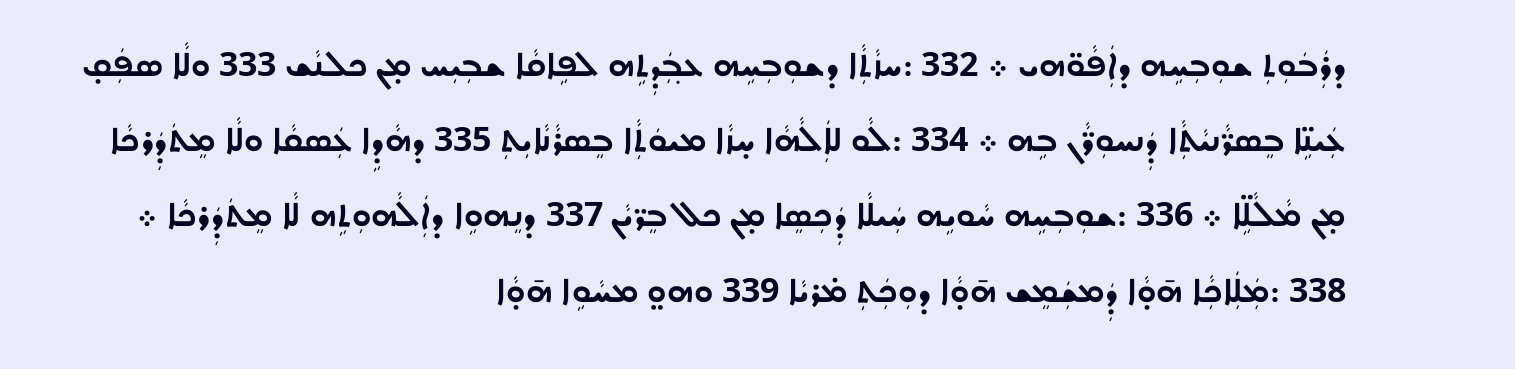ܕܪܲܒܿܘܼܬܼ ܫܘܼܒܼܚܹܗ ܕܐܲܦܵܘ̈ܗܝ ܀ 332 :ܚܙܵܬܼܵܐ ܕܫܘܼܒܼܚܹܗ ܥܒ݂ܲܕܼܬܹܗ ܠܦܹܐܩܵܐ ܫܒܼܝܼܚ ܡ̣ܢ ܟܠܢܵܫ 333 ܘܠܵܐ ܣܦܲܩ̣ ܥܲܝܢܹ̈ܐ ܒܸܣܪ̈ܵܢܝܵܬܼܵܐ ܕܲܢܚܘܼܪ̈ܵܢ ܒܹܗ ܀ 334 :ܠܵܘ ܠܐܲܠܵܗܵܐ ܚ̣ܙܵܐ ܡܝܘܿܬܼܵܐ ܒܸܣܪܵܢܵܐܝܼܬܼ 335 ܕܗܵܕܹܐ ܥܲܣܩܵܐ ܘܠܵܐ ܡܸܬܿܕܲܪܟܵܐ ܡ̣ܢ ܡܵܠܵܠܹ̈ܐ ܀ 336 :ܫܘܼܒܼܚܹܗ ܚܵܘܝܹܗ ܚܲܝܠܵܐ ܕܲܟܼܣܸܐ ܡ̣ܢ ܟܠ ܒܸܪ̈ܝܵܢ 337 ܕܢܸܗܘܹܐ ܕܐܲܠܵܗܘܼܬܹܗ ܠܵܐ ܡܸܬܿܕܲܪܟܵܐ ܀ 338 :ܡܲܠܲܐܟܼܵܐ ܗ̄ܘ̣ܵܐ ܕܲܡܫܲܡܸܫ ܗ̄ܘ̣ܵܐ ܕܘܼܟܲܬܼ ܡ̇ܪܝܵܐ 339 ܘܗܘ̤ ܡܚܵܘܹܐ ܗ̄ܘ̣ܵܐ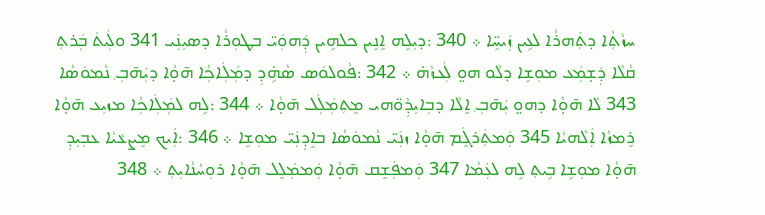ܚܙܵܬܼܵܐ ܕܬܲܗܪܵܐ ܠܥܹܝܢ ܙܲܝܚܹ̈ܐ ܀ 340 :ܕܝܼܠܹܗ ܐܸܢܹܝܢ ܟܠܗܹܝܢ ܕܲܗܘܲܝ̈ ܒܛܘܼܪܵܐ ܕܣܝܼܢܲܝ 341 ܘܠܲܝܬܿ ܒܲܪܬܼ ܩܵܠܵܐ ܕܲܫ̣ܡܲܥ ܡܘܼܫܹܐ ܕܠܵܘ ܗܘ̤ ܠܲܥܙܵܗ̇ ܀ 342 :ܦܵܘܠܘܿܣ ܣܵܗܹ̇ܕܼ ܕܡܲܠܲܐܟܼܵܐ ܗ̄ܘ̣ܵܐ ܕܝܲܗ̄ܒܼ݂ ܢܵܡܘܿܣܵܐ 343 ܠܵܐ ܗ̄ܘ̣ܵܐ ܕܗܘ̤ ܝܲܗ̄ܒܼ݂ ܐܸܠܵܐ ܕܒܼܐܝܼܕܼܵܘ̈ܗܝ ܡܸܬܼܡܲܠܲܠ ܗ̄ܘ̣ܵܐ ܀ 344 :ܠܹܗ ܠܡܲܠܲܐܟܼܵܐ ܡܙܝܼܥ ܗ̄ܘ̣ܵܐ ܪܸܡܙܵܐ ܐܲܠܵܗܝܵܐ 345 ܘܲܡܬܲܪܓܸܿܡ ܗ̄ܘ̣ܵܐ ܙܢܲܝ̈ ܢܵܡܘܿܣܵܐ ܒܐܸܕܼܢܲܝ̈ ܡܘܼܫܹܐ ܀ 346 :ܐܲܝܟ ܡܸܨܥܵܝܵܐ ܥܒܼܝܼܕܼ ܗ̄ܘ̣ܵܐ ܡܘܼܫܹܐ ܒܹܝܬܼ ܠܹܗ ܠܥܲܡܵܐ 347 ܘܲܡܦܲܫܸܩ ܗ̄ܘ̣ܵܐ ܘܲܡܡܲܠܸܠ ܗ̄ܘ̣ܵܐ ܪܘܼܚܵܢܵܐܝܼܬܼ ܀ 348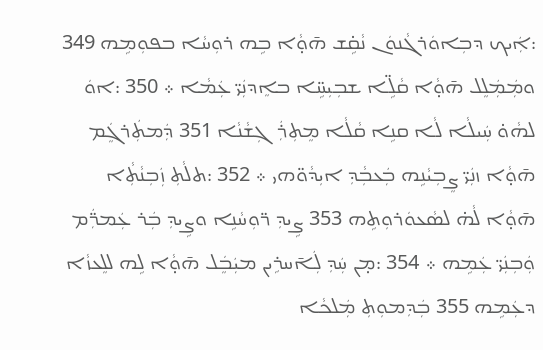:ܐܲܝܟ ܕܒܼܐܘܿܪܓܵܢܘܿܢ ܢܵܩܹ̇ܫ ܗ̄ܘ̣ܵܐ ܒܹܗ ܪܘܼܚܵܐ ܒܦܘܼܡܹܗ 349 ܘܡܲܡܲܠܸܠ ܗ̄ܘ̣ܵܐ ܩܵܠܹ̈ܐ ܫܒܼܝܼܚܹ̈ܐ ܒܐܸܕܢܲܝ̈ ܥܲܡܵܐ ܀ 350 :ܐܘܿ ܠܗܵܘ̇ ܚܲܝܠܵܐ ܠܵܐ ܩܢܹܐ ܩܵܠܵܐ ܡܸܬܼܪܲܓܼܫܵܢܵܐ 351 ܕܲܡܬܲܪܓܸܿܡ ܗ̄ܘ̣ܵܐ ܙܢܲܝ̈ ܨܸܒܼܝܵܢܹܗ ܒܲܥܒܼܵܕܼ ܐܝܼܕܵܘ̈ܗܝ ܀ 352 :ܬܠܵܬܼ ܙܲܒܼܢܵܬܼܵܐ ܗ̄ܘ̣ܵܐ ܠܵܗ̇ ܠܣܵܥܘܿܪܘܼܬܹܗ 353 ܨܹܝܕܼ ܪ̈ܘܼܚܵܢܹܐ ܘܨܹܝܕܼ ܒܲܪ ܥܲܡܪ̈ܲܡ ܘܲܒܼܢܲܝ̈ ܥܲܡܹܗ ܀ 354 :ܡ̣ܢ ܚܲܕܼ ܠܲܐ̄ܚܪܹܝܢ ܡܝܲܒܸܿܠ ܗ̄ܘ̣ܵܐ ܠܹܗ ܠܠܸܥܙܵܐ ܕܥܲܡܹܗ 355 ܒܲܕܼܡܘܼܬܼ ܡܲܠܟܵܐ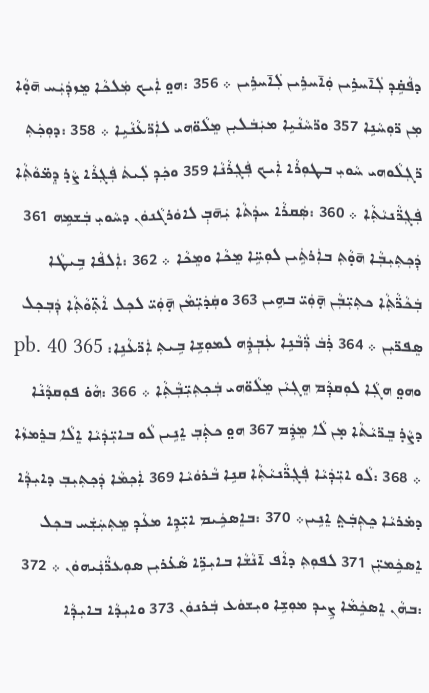ܕܦܵܩܹ̇ܕܼ ܠܲܐ̄ܚܪܹܝܢ ܘܲܐ̄ܚܪܹܝܢ ܠܲܐ̄ܚܪܹܝܢ ܀ 356 :ܗܘ̤ ܐܲܝܟ ܡܲܠܟܵܐ ܡܸܙܕܲܝܲܚ ܗ̄ܘ̣ܵܐ ܡ݂ܢ ܪ̈ܘܼܚܵܢܹܐ 357 ܘܪ̈ܚܵܢܵܝܹܐ ܡܝܲܒܿܠܝܼܢ ܡܸܠܵܘ̈ܗܝ ܠܐܲܪ̈ܥܵܢܵܝܹܐ ܀ 358 :ܕܘܼܟܲܬܼ ܪ̈ܓܼܠܵܘܗܝ ܚܵܘܝܼ ܒܛܘܼܪܵܐ ܐܲܝܟ ܦܲܓܼܪܵܢܵܐ 359 ܘܟܲܕܼ ܠܲܝܬܿ ܦܲܓܼܪܵܐ ܨܵܪ̣ ܕܸܡ̈ܘܵܬܼܵܐ ܦܲܓܼܪ̈ܵܢܝܵܬܼܵܐ ܀ 360 :ܣܲܩܪܵܐ ܚܕܲܬܵܐ ܝܲܗ̄ܒܼ݂ ܠܐܘܿܪܓܵܢܘܿܢ ܕܚܵܘܝܼ ܒܲܫܡܹܗ 361 ܕܲܟܼܬܼܝܼܒܼܵܐ ܗ̄ܘ̣ܵܬܼ ܒܐܲܪܬܹܿܝܢ ܠܘܼܚܹ̈ܐ ܡܸܟܵܐ ܘܡܸܟܵܐ ܀ 362 :ܐܲܠܦܵܐ ܒܹܝܛܵܐ ܒܲܟܵܪ̈ܵܬܼܵܐ ܟܬܼܝܼ̈ܒܼܵܢ ܗ̣̄ܘܲܝ̈ ܒܗܹܝܢ 363 ܘܩܲܕܿܝܼ̈ܡܵܢ ܗ̣̄ܘܲܝ̈ ܠܟܼܠ ܐܵܬܼ̈ܘܵܬܼܵܐ ܕܲܒܼܟܼܠ ܣܸܦܪ̈ܝܼܢ ܀ 364 ܪܲܒܿ ܪ̈ܲܒܵܢܹܐ ܥܲܒܼ݂ܕܹܿܗ ܠܡܘܼܫܹܐ ܒܹܝܬܼ ܐܲܪ̈ܥܵܢܹܐ: pb. 40 365 ܘܗܘ̤ ܗܓܼܵܐ ܠܘܼܩܕܼܵܡ ܗܸܓܼܝܵܢ ܡܸܠܵܘ̈ܗܝ ܒܲܟܼܬܼܝܼ̈ܒܼܵܬܼܵܐ ܀ 366 :ܗܵܘ̇ ܦܘܼܩܕܵܢܵܐ ܕܨܵܪ̣ ܒܸܪ̈ܝܵܬܵܐ ܡ̣ܢ ܠܵܐ ܡܸܕܹܿܡ 367 ܗܘ̤ ܟܬ݂ܲܒܼ ܐܸܢܹܝܢ ܠܵܘ ܒܐܝܼ̈ܕܲܝܵܐ ܐܸܠܵܐ ܒܪܸܡܙܵܐ ܀ 368 :ܠܵܘ ܐܝܼ̈ܕܲܝܵܐ ܦܲܓܼܪ̈ܵܢܝܵܬܼܵܐ ܩܢܹܐ ܒܵܪܘܿܝܵܐ 369 ܐܲܟܼܡܵܐ ܕܲܟܼܬܼܝܼܒܼ ܕܐܝܼܕܼܵܐ ܕܡ̇ܪܝܵܐ ܟܸܬܼ݂ܒܲܬ̤ ܐܸܢܹܝܢ܀ 370 :ܒܐܸܣܟܹܿܝܡ ܐܝܼ̈ܕܹܐ ܡܥܵܕܼ ܡܸܬܼܚܲܫܲܚ ܒܟܼܠ ܐܸܣܟܹܿܡܝܼ̈ܢ 371 ܠܦܘܼܬܼ ܕܐܵܦ ܐ̄ܢܵܫܵܐ ܒܐܝܼܪܹ̈ܐ ܣܵܥ̇ܪܝܼܢ ܣܘܼܥܪ̈ܵܢܲܝܗܘܿܢ ܀ 372 :ܒܗܵܢ ܐܸܣܟܹܿܡܵܐ ܨܹܝܕܼ ܡܘܼܫܹܐ ܘܝܼܫܘܿܥ ܒܲܪܢܘܿܢ 373 ܘܐܝܼܕܵܐ ܒܐܝܼܕܼܵܐ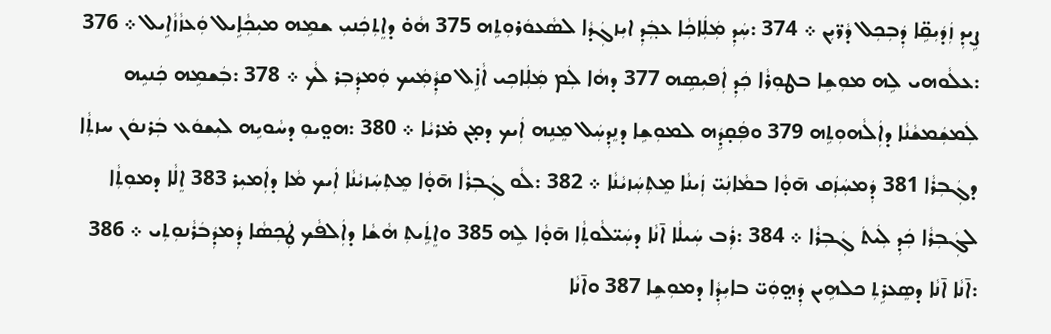ܨܹܝܕܼ ܙܲܕܿܝܼܩܹ̈ܐ ܕܲܒܼܟܼܠ ܕܵܪ̈ܝܼܢ ܀ 374 :ܚܲܕܼ ܡܲܠܲܐܟܼܵܐ ܥܒ݂ܲܕܼ ܐܝܼܙܓܲܕܵܐ ܠܣܵܥܘܿܪܘܼܬܹܗ 375 ܗܵܘ̇ ܕܐܸܬܼܟܲܢܝܼ ܫܡܹܗ ܡܝܼܟܼܵܐܹܝܠ ܘܲܥܙܵܙܵܐܹܝܠ ܀ 376 :ܥܠܵܘܗܝ ܠܹܗ ܡܘܼܫܹܐ ܒܛܘܼܪܵܐ ܟܲܕܼ ܐܲܦܝܼܣܹܗ 377 ܕܗܵܐ ܠܲܡ ܡܲܠܲܐܟܼܝ ܐܵܙܹ̇ܠ ܩܕܼܵܡܲܝܟ ܘܲܡܕܲܒܼܪ ܠܵܟ ܀ 378 :ܒܲܫܡܹܗ ܟܲܢܝܹܗ ܠܲܡܫܲܡܫܵܢܵܐ ܕܐܲܠܵܗܘܼܬܹܗ 379 ܘܦܲܩ̣ܕܹܿܗ ܠܡܘܼܫܹܐ ܕܢܸܕܼܚܲܠ ܡܸܢܹܗ ܐܲܝܟ ܕܡ̣ܢ ܡ̇ܪܝܵܐ ܀ 380 :ܗܘ̤ܝܘܼ ܕܚܵܘܝܹܗ ܠܝܼܫܘܿܥ ܒܲܪܢܘܿܢ ܚܙܬܼܵܐ ܕܓܲܒܼܪܵܐ 381 ܕܲܡܚܲܙܲܩ ܗ̄ܘ̣ܵܐ ܒܡܵܐܢܲܝ̈ ܙܲܝܢܵܐ ܡܸܬܼܚܲܙܝܵܢܵܐ ܀ 382 :ܠܵܘ ܓܲܒܼܪܵܐ ܗ̄ܘ̣ܵܐ ܡܸܬܼܚܲܙܝܵܢܵܐ ܐܲܝܟ ܡܵܐ ܕܐܲܡܝܼܪ 383 ܐܸܠܵܐ ܕܡܘܼܬܼܵܐ ܠܓܲܒܼܪܵܐ ܟܲܕܼ ܠܲܝܬܿ ܓܲܒܼܪܵܐ ܀ 384 :ܪܲܒ ܚܲܝܠܵܐ ܐ̄ܢܵܐ ܕܚܲܝ̈ܠܵܘܬܼܵܐ ܗ̄ܘ̣ܵܐ ܠܹܗ 385 ܘܐܸܬܹܿܝܬܼ ܗܵܫܵܐ ܕܐܲܠܦܵܟ ܛܲܟܼܣܵܐ ܕܲܡܕܲܒܿܪܵܢܘܼܬܼܝ ܀ 386 :ܐ̄ܢܵܐ ܐ̄ܢܵܐ ܕܣܸܥܪܹܬܼ ܟܠܗܹܝܢ ܕܲܗ̤ܘܲܝ̈ ܒܐܝܼܕܼܵܐ ܕܡܘܼܫܹܐ 387 ܘܐ̄ܢܵܐ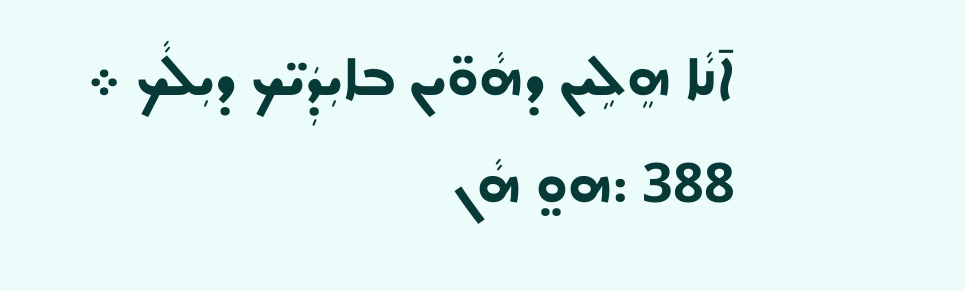ܐ̄ܢܵܐ ܗܸܠܹܝܢ ܕܗܵܘ̈ܝܢ ܒܐܝܼܕܲܝ̈ܟ ܕܝܼܠܵܟ ܀ 388 :ܗܘ̤ ܗܵܢ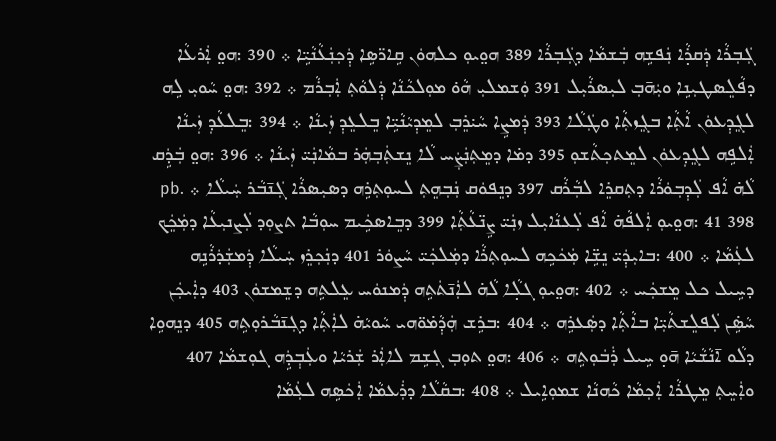ܓܲܒܼܪܵܐ ܕܲܩܪ̣ܵܐ ܢܲܦܫܹܗ ܒܲܫܡܵܐ ܕܓܲܒܼܪܵܐ 389 ܗܘ̤ܝܘܼ ܟܠܗܘܿܢ ܩܹܐܪ̈ܣܹܐ ܕܲܟܼܢܲܥܵܢܵܝܹ̈ܐ ܀ 390 :ܗܘ̤ ܐܲܪܥܵܐ ܕܦܵܠܸܣܛܝܼܢܹܐ ܘܝܲܗ̄ܒܼ ܠܝܼܣܪܵܝܼܠ 391 ܘܲܫܡܠܝܼ ܗܵܘ̇ ܡܘܼܠܟܵܢܵܐ ܕܲܠܘܵܬܼ ܐܲܒܼܪܵܡ ܀ 392 :ܗܘ̤ ܚܵܘܝܼ ܠܹܗ ܠܓܸܕܼܥܘܿܢ ܐܵܬܼܵܐ ܒܓܸܙܬܼܵܐ ܘܛܲܠܵܐ 393 ܕܲܡܨܹܐ ܚܵܝ̇ܪܸܒܼ ܠܡܸܕܼܝܵܢܵܝܹ̈ܐ ܒܸܠܥܸܕܼ ܙܲܝܢܵܐ ܀ 394 :ܒܸܠܥܵܕܼ ܙܲܝܢܵܐ ܐܲܠܦܹܗ ܠܓܸܕܼܥܘܿܢ ܠܡܸܬܟܼܬܵܫܘܼ 395 ܕܡ̇ܐ ܕܡܸܬܼܢܲܨܲܚ ܠܵܐ ܢܸܫܬܲܒܼܗܲܪ ܒܡܵܐܢܲܝ̈ ܙܲܝܢܵܐ ܀ 396 :ܗܘ̤ ܒܲܕܹܿܩ ܠܵܗ̇ ܐܵܦ ܠܲܕܼܒܼܘܿܪܵܐ ܕܬܼܩܪܸܐ ܠܒܼܵܪܵܩ 397 ܕܢܸܦܘܿܩ ܢܲܒܼܗܸܬܼ ܠܚܘܼܬܼܪܹܗ ܕܣܝܼܣܪܵܐ ܓܲܢ̄ܒܵܪ ܚܲܝܠܵܐ ܀ pb. 41 398 :ܗܘ̤ܝܘܼ ܐܲܠܦܵܗ̇ ܐܵܦ ܠܲܥܢܵܐܝܼܠ ܙܢܲܝ̈ ܨܹܢ̈ܥܵܬܼܵܐ 399 ܕܒܸܐܣܟܹܿܝܡ ܚܘܼܒܵܐ ܬܨܘܼܕ ܠܲܨܢܝܼܥܵܐ ܕܡܲܟܸܿܟ ܠܥܲܡܵܐ ܀ 400 :ܒܐܝܼܕܲܝ̈ ܢܸܫܹ̈ܐ ܡܲܟܿܟܹܗ ܠܚܘܼܬܼܪܵܐ ܕܡܲܠܟܲܝ̈ ܚܵܨܘܿܪ 401 ܕܢܲܟܼܪܸܙ ܚܲܝܠܵܐ ܕܲܡܫܲܕܿܪܵܢܹܗ ܕܚܹܝܠ ܟܠ ܡܸܫܟܲܚ ܀ 402 :ܗܘ̤ܝܘܼ ܓܠ̣ܵܐ ܠܵܗ̇ ܠܐܲܢ̄ܬܿܬܹܗ ܕܲܡܢܘܿܚ ܥܸܠܬܹܗ ܕܫܸܡܫܘܿܢ 403 ܕܐܲܝܟܲܢ ܚܵܣܹ̇ܢ ܠܲܦܠܸܫܬܵܝܼ̈ܐ ܒܐܵܬܼܵܐ ܕܣܲܥܪܹܗ ܀ 404 :ܒܪܹܫ ܗܲܕܼܵܡ̇ܘ̈ܗܝ ܚܵܘܝܵܗ̇ ܠܐܲܬܼܵܐ ܕܓܼܢ̄ܒܵܪܘܼܬܹܗ 405 ܕܢܸܗܘܹܐ ܕܠܵܘ ܐ̄ܢܵܫܵܝܵܐ ܗ̄ܘ̣ ܚܹܝܠ ܪܲܒܿܘܼܬܹܗ ܀ 406 :ܗܘ̤ ܬܘܼܒܼ ܓܼܫܹܡ ܠܐܐܲܪ ܫܲܪܝܵܐ ܘܥܲܒܼ݂ܕܹܿܗ ܓܘܼܫܡܵܐ 407 ܘܐܲܚܸܬܼ ܡܸܛܪܵܐ ܐܲܟܼܡܵܐ ܟܵܗܢܵܐ ܫܡܘܼܐܹܝܠ ܀ 408 :ܒܩܵܠܵܐ ܕܪܲܥܡܵܐ ܐܲܟܿܣܹܗ ܠܥܲܡܵܐ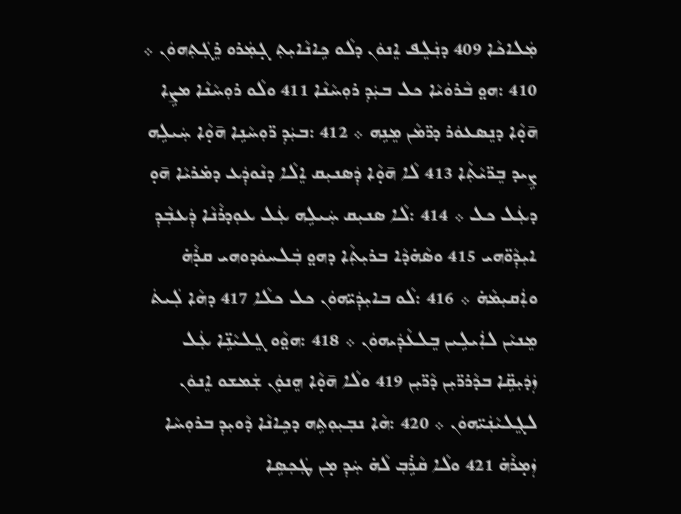ܡܲܠܐܟܵܐ 409 ܕܢܲܠܸܦ ܐܸܢܘܿܢ ܕܠܵܘ ܟܹܐܢܵܐܝܼܬܼ ܓ̣ܡܲܪܘ ܪܸܓܲܬܼܗܘܿܢ ܀ 410 :ܗܘ̤ ܒܵܪܘܿܝܵܐ ܟܠ ܒܝܲܕܼ ܪܘܼܚܵܢܵܐ 411 ܘܠܵܘ ܪܘܼܚܵܢܵܐ ܡܨܹܐ ܗ̄ܘ̣ܵܐ ܕܢܸܣܥܘܿܪ ܕܪ̈ܡܵܢ ܡܸܢܹܗ ܀ 412 :ܒܝܲܕܼ ܪ̈ܘܼܚܵܢܹܐ ܗ̄ܘ̣ܵܐ ܚܲܝܠܹܗ ܨܹܝܕ ܒܸܪ̈ܝܵܬܼܵܐ 413 ܠܵܐ ܗ̄ܘ̣ܵܐ ܕܲܣܢܝܼܩ ܐܸܠܵܐ ܕܢܵܘܕܲܥ ܕܡ̇ܪܝܵܐ ܗ̄ܘ̣ ܕܥܲܠ ܟܠ ܀ 414 :ܠܵܐ ܣܢܝܼܩ ܚܲܝܠܹܗ ܥܲܠ ܥܘܼܕܪܵܢܵܐ ܕܲܥܒܼܵܕܼ ܐܝܼܕܼܵܘ̈ܗܝ 415 ܘܣܵܗ̇ܕܵܐ ܒܪܝܼܬܼܵܐ ܕܗܘ̤ ܒܲܠܚܘܿܕܘܗܝ ܩܪ̣ܵܗ̇ ܘܐܲܩܝܼܡܵܗ̇ ܀ 416 :ܠܵܘ ܒܐܝܼܕܲܝ̈ܗܘܿܢ ܟܠ ܟܠܵܐ 417 ܕܗܵܐ ܠܲܝܬܿ ܡܸܢܝܵܢ ܠܐܲܝܠܹܝܢ ܒܸܠܥܵܕܲܝܗܘܿܢ ܀ 418 :ܗܘ̤ܵܘ ܓܸܠܝܵܢܹ̈ܐ ܥܲܠ ܙܲܕܿܝܼܩܹ̈ܐ ܒܕܵܪܪ̈ܝܼܢ ܕܵܪ̈ܝܼܢ 419 ܘܠܵܐ ܗ̄ܘ̣ܵܐ ܗܸܢܘ̣ܿܢ ܫܲܡܫܘ ܐܸܢܘܿܢ ܠܓܸܠܝܵܢܲܝ̈ܗܘܿܢ ܀ 420 :ܗܵܐ ܢܒܼܝܼܘܼܬܹܗ ܕܟܹܐܢܵܐ ܕܵܘܝܼܕܼ ܒܪܘܼܚܵܐ ܙܲܡ̣ܪܵܗ̇ 421 ܘܠܵܐ ܩܵܪܹ݁ܒܼ ܠܵܗ̇ ܚܲܕܼ ܡ̣ܢ ܛܲܟܼܣܹܐ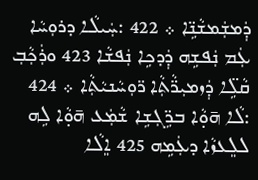ܕܲܡܫܲܡܫܵܢܹ̈ܐ ܀ 422 :ܚܲܝܠܵܐ ܕܪܘܼܚܵܐ ܥܲܡ ܢܲܦܫܹܗ ܕܲܕܟܹܐ ܢܲܦܫܵܐ 423 ܘܪܲܟܼܵܒܼ ܩܵܠܹ̈ܐ ܕܲܙܡܝܼܪ̈ܵܬܼܵܐ ܪ̈ܘܼܚܵܢܝܵܬܼܵܐ ܀ 424 :ܠܵܐ ܗ̄ܘ̣ܵܐ ܒܪܹ̈ܓܼܫܹܐ ܫܵܡܲܥ ܗ̄ܘ̣ܵܐ ܠܹܗ ܠܠܸܥܙܵܐ ܕܥܲܡܹܗ 425 ܐܸܠܵܐ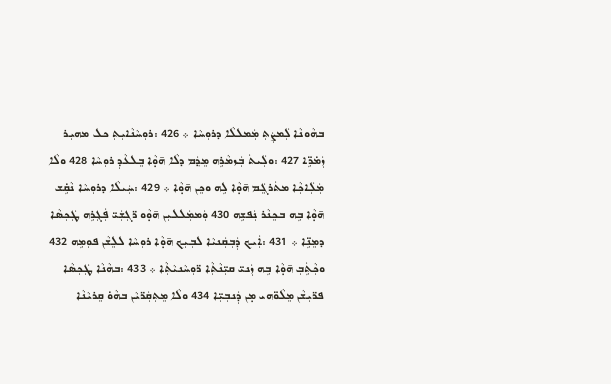ܒܗܵܘܢܵܐ ܠܲܡܨܲܬܼ ܡܲܡܠܠܵܐ ܕܪܘܼܚܵܐ ܀ 426 :ܪܘܼܚܵܢܵܐܝܼܬܼ ܟܠ ܡܗܝܼܪ ܙܲܡ̇ܪܹ̈ܐ 427 :ܘܠܲܝܬܿ ܒܲܙܡܵܪܹܗ ܡܸܕ݂ܿܡ ܕܠܵܐ ܗ̄ܘ̣ܵܐ ܒܸܠܥܵܕܼ ܪܘܼܚܵܐ 428 ܘܠܵܐ ܡܲܠܲܐܟܼܵܐ ܡܬܿܪܓܸܿܡ ܗ̄ܘ̣ܵܐ ܠܹܗ ܘܟܸܢ ܗ̄ܘ̣ܵܐ ܀ 429 :ܚܲܝܠܵܐ ܕܪܘܼܚܵܐ ܢܵܩܹ̇ܫ ܗ̄ܘ̣ܵܐ ܒܹܗ ܒܟܸܢܵܪ ܢܲܦܫܹܗ 430 ܘܲܡܡܲܠܠܝܼܢ ܗ̄ܘ̣ܵܘ ܪ̈ܓܼܫܲܝ̈ ܦܲܓܼܪܹܗ ܛܲܟܼܣܵܐ ܕܡܸܢܹ̈ܐ ܀ 431 :ܐܲܝܟ ܕܲܒܼܩܲܢܝܵܐ ܠܒܼܝܼܟ ܗ̄ܘ̣ܵܐ ܪܘܼܚܵܐ ܠܠܸܫܵܢ ܦܘܼܡܹܗ 432 ܘܟܼܵܬܹܿܒܼ ܗ̄ܘ̣ܵܐ ܒܹܗ ܙܲܢܝ̈ ܩܝܼ̈ܢܵܬܼܵܐ ܪ̈ܘܼܚܵܢܝܵܬܼܵܐ ܀ 433 :ܒܗܵܢܵܐ ܛܲܟܼܣܵܐ ܦܪ̈ܝܼܫܵܢ ܡܸܠܵܘ̈ܗܝ ܡ̣ܢ ܕܲܢܒܼܝܼ̈ܐ 434 ܘܠܵܐ ܡܸܬܼܩܲܪ̈ܝܵܢ ܒܗܵܘ̇ ܩܸܪܝܵܢܵܐ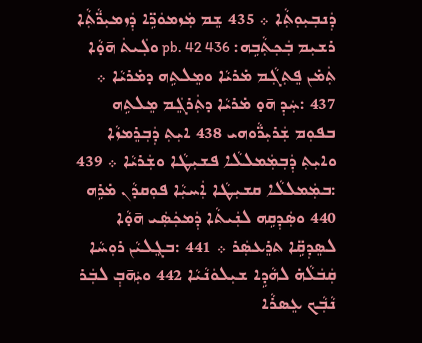ܕܲܢܒܼܝܼܘܼܬܼܵܐ ܀ 435 ܫܸܡ ܡܲܙܡܘܿܪܹ̈ܐ ܕܲܙܡܝܼܪ̈ܵܬܼܵܐ ܪܫܝܼܡ ܒܲܟܼܬܼܵܒܹܗ: pb. 42 436 ܘܠܲܝܬܿ ܗ̄ܘ̣ܵܐ ܬܲܡ̇ܢ ܦܸܬܼܓܼܵܡ ܡ̇ܪܝܵܐ ܘܡܸܠܬܹܗ ܕܡ̇ܪܝܵܐ ܀ 437 :ܚܲܕܼ ܗ̄ܘ̣ ܡ̇ܪܝܵܐ ܕܬܲܪܓܸܿܡ ܡܸܠܬܹܗ ܒܦܘܼܡ ܫܲܪܝܼܪ̈ܵܘܗܝ 438 ܐܝܼܬܼ ܕܲܒܼܪܸܡܙܵܐ ܘܐܝܼܬܼ ܕܲܒܼܡܲܡܠܠܵܐ ܦܫܝܼܛܵܐ ܘܫܲܪܝܵܐ ܀ 439 :ܒܡܲܡܠܠܵܐ ܩܫܝܼܛܵܐ ܐܲܚܝܼܵܐ ܦܘܼܩܕܵܢ ܡ̇ܪܹܗ 440 ܘܣܲܕܼܩܹܗ ܠܢܲܝܬܵܐ ܕܲܡܟܲܣܲܝ ܗ̄ܘ̣ܵܐ ܠܣܸܕܼܩܹ̈ܐ ܬܪܸܥܣܲܪ ܀ 441 :ܒܓܸܠܝܵܢ ܪܘܼܚܵܐ ܩܲܒܿܠܵܗ̇ ܠܗܵܕܹܐ ܫܝܼܠܘܿܢܵܝܵܐ 442 ܘܝܲܗ̄ܒܼ݂ ܠܒܲܪ ܢܵܒܼܵܟ ܥܸܣܪܵܐ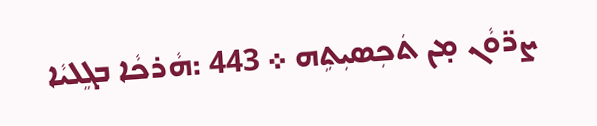ܨܪ̈ܘܵܢ ܡ̣ܢ ܬܿܟܼܣܝܼܬܹܗ ܀ 443 :ܗܵܪܟܵܐ ܒܓܸܠܝܵܐ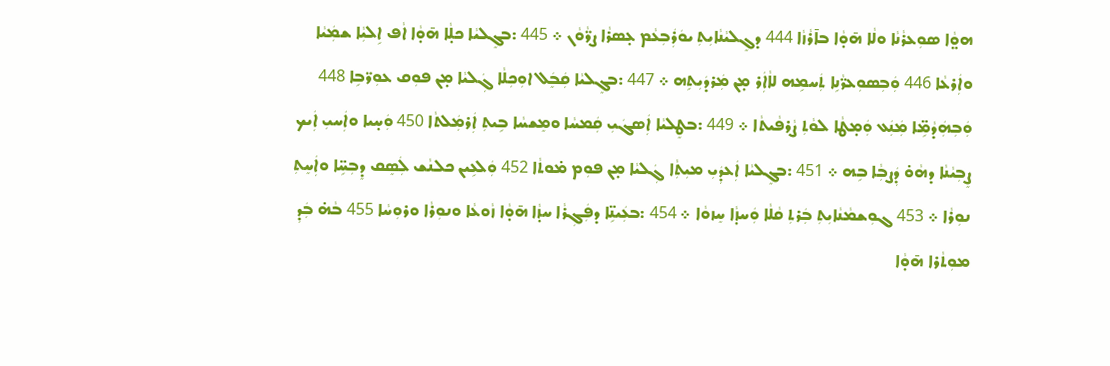ܗܘ̤ܵܐ ܣܘܼܥܪܵܢܵܐ ܘܠܵܐ ܗ̄ܘ̣ܵܐ ܒܐ̄ܪܵܙܵܐ 444 ܕܓܸܠܝܵܢܵܐܝܼܬܼ ܝܘܿܪܲܒܼܥܵܡ ܥ̣ܣܪܵܐ ܨܪ̈ܵܘܵܢ ܀ 445 :ܒܓܸܠܝܵܐ ܟܠ̣ܵܐ ܗ̄ܘ̣ܵܐ ܐܵܦ ܐܹܠܝܼܵܐ ܫܡܲܝܵܐ ܘܐܲܪܥܵܐ 446 ܘܲܒܼܣܘܼܥܪ̈ܵܢܹܐ ܬܲܚܡܹܗ ܠܐܵܐܲܪ ܡ̣ܢ ܡܲܪܕܿܝܼܬܹܗ ܀ 447 :ܒܓܸܠܝܵܐ ܩܲܒܸܿܠ ܐܘܼܟܼܠܵܐ ܓܲܠܝܵܐ ܡ̣ܢ ܦܘܼܩ ܥܘܼܪ̈ܒܹܐ 448 ܘܲܒܼܗܲܕܵܡܹ̈ܐ ܡܲܢܲܥ ܘܲܡ̣ܛܵܐ ܠܘܵܬܼ ܨܵܪܦܵܝܬܵܐ ܀ 449 :ܒܛܸܠܝܵܐ ܐܲܣܓܿܝܼ ܩܲܡܚܵܐ ܘܡܸܫܚܵܐ ܒܹܝܬܼ ܐܲܪܡܲܠܬܵܐ 450 ܘܲܚ̣ܝܐ ܘܐܲܚܝܼ ܐܲܝܟ ܨܸܒܼܝܵܢܵܐ ܕܗܵܘ̇ ܕܲܨܒܼܵܐ ܒܹܗ ܀ 451 :ܒܓܸܠܝܵܐ ܐܲܥܕܲܝܼ ܡܝܼܬܼܵܐ ܓܲܠܝܵܐ ܡ̣ܢ ܦܘܼܡ ܡ̇ܘܬܵܐ 452 ܘܲܠܥܹܝܢ ܟܠܢܵܫ ܠܲܣܸܩ ܕܸܒܼܚܹ̈ܐ ܘܐܲܚܸܬܼ ܢܘܼܪܵܐ ܀ 453 ܓܘܼܫܡܵܢܵܐܝܼܬܼ ܒܲܪܬܼ ܩܵܠܵܐ ܘܲܚܙ̣ܵܐ ܚܸܙܘܵܐ ܀ 454 :ܒܥܲܝܢܹ̈ܐ ܕܦܲܓܼܪܵܐ ܚܙ̣ܵܐ ܗ̄ܘ̣ܵܐ ܙܵܘܥܵܐ ܘܢܘܼܪܵܐ ܘܪܘܼܚܵܐ 455 ܒܵܗ̇ ܒܲܕܼ ܡܘܼܬܵܪܐ ܗ̄ܘ̣ܵܐ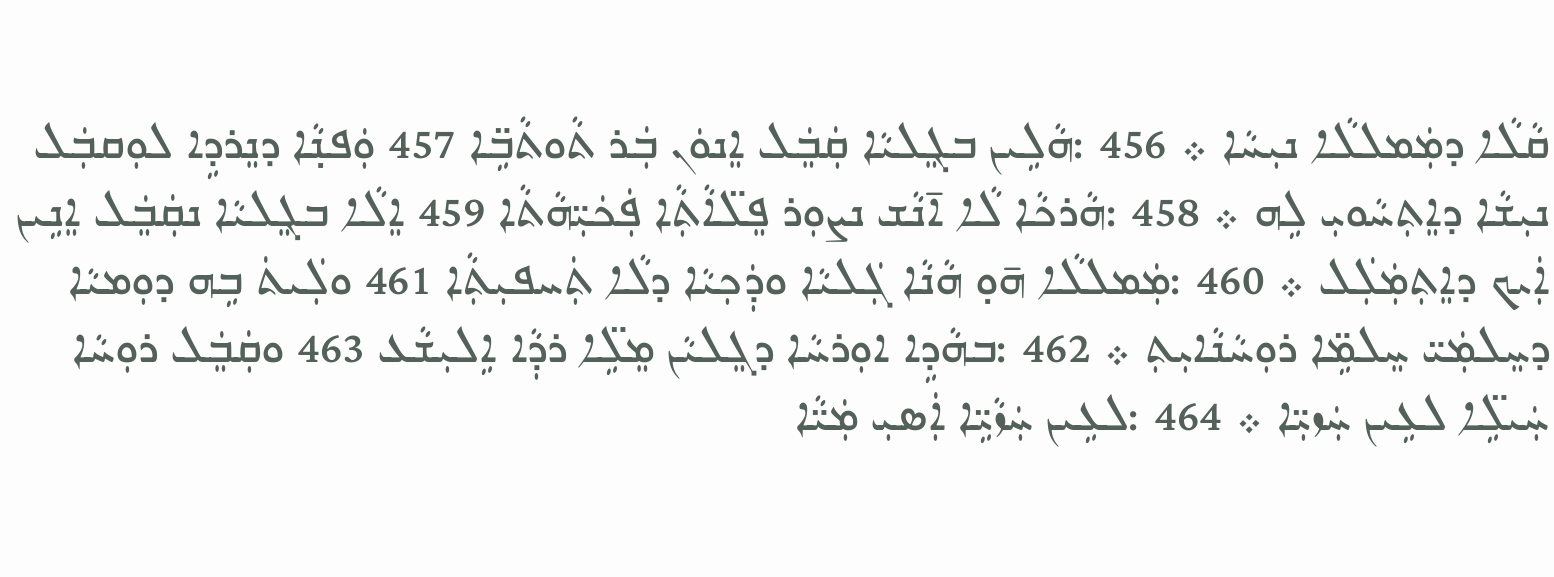ܩܵܠܵܐ ܕܡܲܡܠܠܵܐ ܢܝܼܚܵܐ ܀ 456 :ܗܵܠܹܝܢ ܒܓܸܠܝܵܐ ܩܲܒܸܿܠ ܐܸܢܘܿܢ ܒܲܪ ܬܵܘܬܵܒܹ̈ܐ 457 ܘܲܦܢ̣ܵܐ ܕܢܸܪܕܹܐ ܠܘܼܩܒܲܠ ܢܝܼܫܵܐ ܕܐܸܬܼܚܵܘܝܼ ܠܹܗ ܀ 458 :ܗܵܪܟܵܐ ܠܵܐ ܐ̄ܢܵܫ ܢܨܘܼܪ ܦܸܠ̈ܐܵܬܼܵܐ ܦܲܟܿܝܼ̈ܗܵܬܵܐ 459 ܐܸܠܵܐ ܒܓܸܠܝܵܐ ܢܩܲܒܸܿܠ ܐܸܢܹܝܢ ܐܲܝܟ ܕܐܸܬܼܡܲܠܲܠ ܀ 460 :ܡܲܡܠܠܵܐ ܗ̄ܘ̣ ܗܵܢܵܐ ܓܲܠܝܵܐ ܘܕܲܟܼܝܵܐ ܕܠܵܐ ܬܲܚܦܝܼܬܼܵܐ 461 ܘܠܲܝܬܿ ܒܹܗ ܕܘܼܡܝܵܐ ܕܚܸܠܡܲܝ̈ ܚܸܠܡܹ̈ܐ ܪܘܼܚܵܢܵܐܝܼܬܼ ܀ 462 :ܒܗܵܕܹܐ ܐܘܼܪܚܵܐ ܕܓܸܠܝܵܢ ܡܸܠܹ̈ܐ ܪܕܼܵܐ ܐܹܠܝܼܫܵܥ 463 ܘܩܲܒܸܿܠ ܪܘܼܚܵܐ ܚܲܝܠܹ̈ܐ ܠܥܹܝܢ ܚܲܙܝܼ̈ܐ ܀ 464 :ܠܥܹܝܢ ܚܲܙܵܝܹ̈ܐ ܐܲܣܝܼ ܡܲܝ̈ܵܐ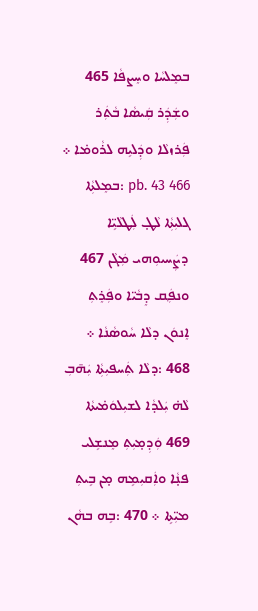ܒܡܸܠܚܵܐ ܘܚܸܨܦܵܐ 465 ܘܫܲܕܲܪ ܩܲܝܣܵܐ ܒܵܬܲܪ ܦܲܪܙܠܵܐ ܘܕܲܠܝܹܗ ܠܪܵܘܡ̇ܐ ܀ pb. 43 466 :ܒܡܸܠܬܼܵܐ ܓܠܝܼܬܼܵܐ ܠܵܛ̣ ܠܲܛܠܵܝܹ̈ܐ ܕܨܲܚܝܘܼܗܝ ܡܲܓܵܢ 467 ܘܢܦ݂ܲܩ ܕܸܒܵܝ̈ܐ ܘܦܲܪܸܬܼ ܐܸܢܘܿܢ ܕܠܵܐ ܚܵܘܣܵܢܵܐ ܀ 468 :ܕܠܵܐ ܬܲܚܦܝܼܬܼܵܐ ܝܲܗ̄ܒܼ ܠܵܗ̇ ܝܲܠܕܵܐ ܠܫܝܼܠܘܿܡ̇ܝܬܵܐ 469 ܘܲܕܼܡ̣ܝܼܬܼ ܡܸܢܫܹܠܝ ܦܢ̣ܵܐ ܘܐܲܩܝܼܡܹܗ ܡ̣ܢ ܒܹܝܬܼ ܡܝܼ̈ܬܹܐ ܀ 470 :ܒܹܗ ܒܗܵܢ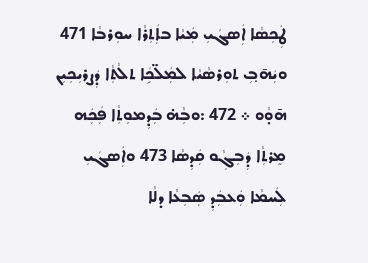ܛܲܟܼܣܵܐ ܐܲܣܓܿܝܼ ܡܲܝܵܐ ܒܐܲܬܼܪܵܐ ܚܘܼܪܒܵܐ 471 ܘܝܲܗ̄ܒܼ݂ ܬܘܼܪܣܵܝܵܐ ܠܡܲܠ̈ܟܹܿܐ ܬܠܵܬܼܵܐ ܕܲܨܪܝܼܟܼܝܼܢ ܗ̄ܘ̣ܵܘ ܀ 472 :ܘܒܼܵܗ̇ ܒܲܕܼܡܘܼܬܼܵܐ ܦܲܟܲܗ ܡܸܪܬܼܵܐ ܕܲܒܼܓܼܵܘ ܩܲܕܼܣܵܐ 473 ܘܐܲܣܓܿܝܼ ܠܲܚܡܵܐ ܘܲܥܒܲܕܼ ܣܲܒܼܥܵܐ ܕܠܵܐ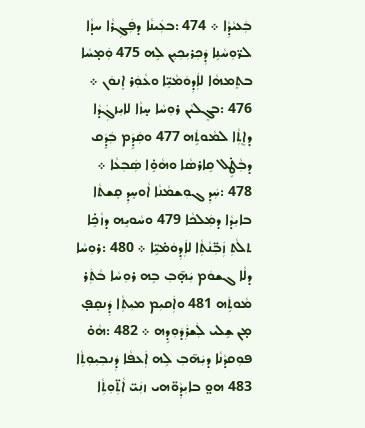ܒܲܥܝܵܕܼܵܐ ܀ 474 :ܒܥܲܝܢܵܐ ܕܦܲܓܼܪܵܐ ܚܙ̣ܵܐ ܠܪ̈ܘܼܚܵܢܹܐ ܕܲܟܼܪܝܼܟܼܝܼܢ ܠܹܗ 475 ܘܲܡ̣ܚܵܐ ܒܬܸܡܗܵܐ ܠܐܲܕܼܘܿܡܵܝܹ̈ܐ ܘܥܵܘܲܪ ܐܸܢܘܿܢ ܀ 476 :ܒܓܸܠܝܵܢ ܪܘܼܚܵܐ ܚ̣ܙܵܐ ܠܐܝܼܙܓܲܕܵܐ ܕܐܸܬܼ݂ܵܐ ܠܡܵܘܬܹܿܗ 477 ܘܩܲܕܹܿܡ ܒܲܕܸܿܩ ܕܒܼܵܛܹ̇ܠ ܩܹܐܪܣܵܐ ܘܗܵܘܹ̇ܐ ܣܲܒܼܥܵܐ ܀ 478 :ܚܲܕܼ ܓܘܼܫܡܵܢܵܐ ܐܵܘܚܸܕܼ ܩܸܫܬܵܐ ܒܐܝܼܕܵܐ ܕܡܲܠܟܵܐ 479 ܘܚܵܘܝܹܗ ܕܙܵܟܹ̇ܐ ܬܠܵܬܼ ܙܲܒܼ̈ܢܵܬܼܵܐ ܠܐܲܕܼܘܿܡ̇ܝܹ̈ܐ ܀ 480 :ܪܘܼܚܵܐ ܕܠܵܐ ܓܫܘܿܡ ܝܲܗ̣̄ܒܼ ܒܹܗ ܪܘܼܚܵܐ ܒܵܬܲܪ ܡܵܘܬܹܿܗ 481 ܘܐܲܩܝܼܡ ܡܝܼܬܼܵܐ ܕܲܢܩܸܦ̣ ܡ̣ܢ ܫܹܠܝ ܠܲܫܪܲܕܿܘܼܕܹܗ ܀ 482 :ܗܵܘ̇ ܦܘܼܩܕܵܢܵܐ ܕܝܲܗ̄ܒܼ ܠܹܗ ܐܲܥܦܵܐ ܕܲܢܒܼܝܼܘܼܬܼܵܐ 483 ܗܘ̤ ܒܐܝܼܕܼܵܘ̈ܗܝ ܙܢܲܝ̈ ܐܵܬܼ̈ܘܼܬܼܵܐ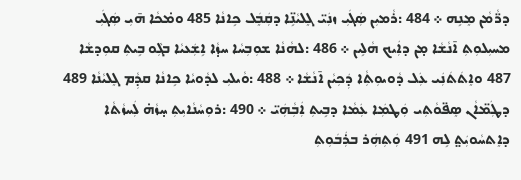ܕܪ̈ܵܡܵܢ ܡܸܢܹܗ ܀ 484 :ܪܵܡܝܼܢ ܣܲܓܿܝܼ ܙܢܲܝ̈ ܓܸܠܝܵܢܹ̈ܐ ܕܩܲܒܸܿܠ ܟܹܐܢܵܐ 485 ܘܡ̇ܟܵܐ ܗ̄ܝܼ ܣܲܓܿܝܼ ܡܚܝܼܠܘܼܬܼ ܐ̄ܢܵܫܵܐ ܡ̣ܢ ܕܐܲܝܟ ܗܵܠܹܝܢ ܀ 486 :ܠܗܵܢܵܐ ܫܘܼܒܼܚܵܐ ܚܙ̣ܵܐ ܐܹܫܲܥܝܵܐ ܒܓܼܵܘ ܒܹܝܬܼ ܩܘܼܕܫܵܐ 487 ܘܐܸܬܿܬܿܢܲܝ ܥܲܠ ܕܵܘܝܘܼܬܼܵܐ ܕܲܟܼܝܵܢ ܐ̄ܢܵܫܵܐ ܀ 488 :ܘܵܝܠܝܼ ܠܕܵܘܝܵܐ ܟܹܐܢܵܐ ܩܕܼܵܡ ܓܸܠܝܵܢܵܐ 489 ܕܛܲܡ̈ܐܵܢ ܣܸܦ̈ܘܵܬܼܝ ܘܲܛܡܲܐ ܥܲܡܵܐ ܕܒܹܝܬܼ ܐܲܒܼܵܗܲܝ̈ ܀ 490 :ܪܘܼܚܵܢܵܐܝܼܬܼ ܚ̣ܙܵܗ̇ ܠܲܚܙܵܬܵܐ ܕܐܸܬܚܵܘܝܲܬ̤ ܠܹܗ 491 ܘܲܬܼܗܲܪ ܒܪܲܒܿܘܼܬܼ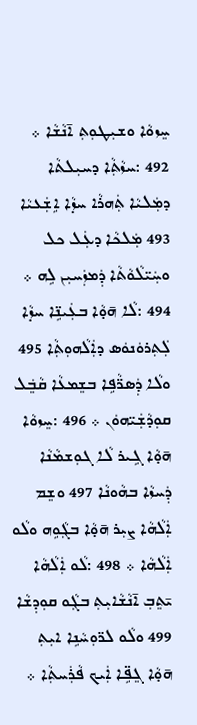ܚܸܙܘܵܐ ܘܫܝܼܛܘܼܬܼ ܐ̄ܢܵܫܵܐ ܀ 492 :ܚܙܵܬܼܵܐ ܕܚܝܼܠܬܵܐ ܕܡܲܠܝܵܐ ܬܲܗܪܵܐ ܚܙ̣ܵܐ ܐܹܫܲܥܝܵܐ 493 ܡܲܠܟܵܐ ܕܥܲܠ ܟܠ ܘܚܲܝ̈ܠܵܘܵܬܵܐ ܕܲܡܙܲܚܝܼܢ ܠܹܗ ܀ 494 :ܠܵܐ ܗ̄ܘ̣ܵܐ ܒܥܲܝܢܹ̈ܐ ܚܙ̣ܵܐ ܠܲܬܼܪܘܿܢܘܿܣ ܕܐܲܠܵܗܘܼܬܼܵܐ 495 ܘܠܵܐ ܕܲܣܪ̈ܵܦܹܐ ܒܫܸܡܥܵܐ ܩܵܒܸܿܠ ܩܘܼܕܵܫܲܝ̈ܗܘܿܢ ܀ 496 :ܚܸܙܘܵܐ ܗ̄ܘ̣ܵܐ ܓܹܝܪ ܠܵܐ ܓܘܼܫܡܵܢܵܐ ܕܲܚܙܵܐ ܒܗܵܘܢܵܐ 497 ܘܫܸܡ ܐܲܠܵܗܵܐ ܨܝܼܪ ܗ̄ܘ̣ܵܐ ܒܓܼܵܘܹܗ ܘܠܵܘ ܐܲܠܵܗܵܐ ܀ 498 :ܠܵܘ ܐܲܠܵܗܵܐ ܝ̄ܬܸܒܼ ܐ̄ܢܵܫܵܐܝܼܬܼ ܒܓܼܵܘ ܩܘܼܕܼܫܵܐ 499 ܘܠܵܘ ܠܪ̈ܘܼܚܵܢܹܐ ܐܝܼܬܼ ܗ̄ܘ̣ܵܐ ܓܸܦܹ̈ܐ ܐܲܝܟ ܦܵܪܲܚܬܼܵܐ ܀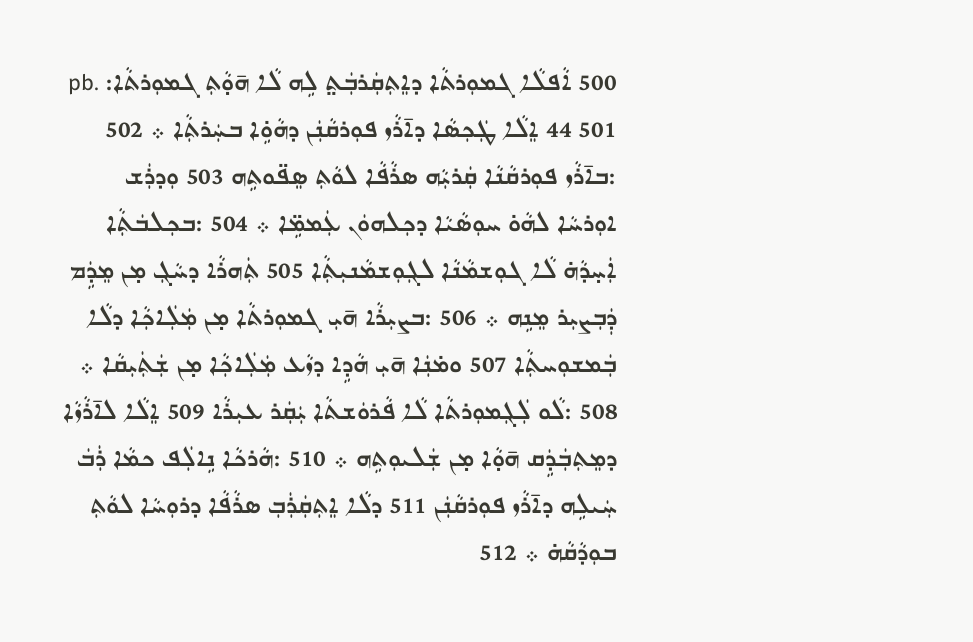500 ܐܵܦܠܵܐ ܓܡܘܼܪܬܵܐ ܕܐܸܬܼܩܲܪܒܲܬ̤ ܠܹܗ ܠܵܐ ܗ̄ܘ̣ܵܬܼ ܓܡܘܼܪܬܵܐ: pb. 44 501 ܐܸܠܵܐ ܛܲܟܼܣܵܐ ܕܐ̄ܪܵܙ ܦܘܼܪܩܵܢܲܢ ܕܗܵܘܹ̇ܐ ܒܚܲܪܬܼܵܐ ܀ 502 :ܒܐ̄ܪܵܙ ܦܘܼܪܩܵܢܵܐ ܩܲܪܝܼܵܗ ܣܪܵܦܵܐ ܠܘܵܬܼ ܣܸܦ̈ܘܬܹܗ 503 ܘܼܕܪܲܫ ܐܘܼܪܚܵܐ ܠܗܵܘ̇ ܚܘܼܣܵܝܵܐ ܕܟܼܠܗܘܿܢ ܥܲܡܡܹ̈ܐ ܀ 504 :ܒܟܼܠܒܿܬܼܵܐ ܐܲܚ̣ܕܵܗ̇ ܠܵܐ ܓܘܼܫܡܵܢܵܐ ܠܓܼܘܼܫܡܵܢܝܼܬܼܵܐ 505 ܬܲܗܪܵܐ ܕܚܵܓܼ ܡ̣ܢ ܡܸܕܹܿܡ ܕܲܒܼܨܝܼܪ ܡܸܢܹܗ ܀ 506 :ܒܨܝܼܪܵܐ ܗ̄ܝܼ ܓܡܘܼܪܬܵܐ ܡ̣ܢ ܡܲܠܲܐܟܼܵܐ ܕܠܵܐ ܒܲܡܫܘܼܚܬܼܵܐ 507 ܘܡ̇ܢܲܐ ܗ̄ܝܼ ܗܵܕܹܐ ܕܙܵܥ ܡܲܠܲܐܟܼܵܐ ܡ̣ܢ ܫܲܬܲܝܼܩܵܐ ܀ 508 :ܠܵܘ ܠܲܓܼܡܘܼܪܬܵܐ ܠܵܐ ܦܵܪܘܿܫܬܵܐ ܝܲܩܲܪ ܥܝܼܪܵܐ 509 ܐܸܠܵܐ ܠܐ̄ܪܵܙܵܐ ܕܡܸܬܼܒܲܕܹܿܩ ܗ̄ܘ̣ܵܐ ܡ̣ܢ ܫܲܠܝܘܼܬܹܗ ܀ 510 :ܗܵܪܟܵܐ ܢܹܐܠܲܦ ܟܡܵܐ ܪܲܒܿ ܚܲܝܠܹܗ ܕܐ̄ܪܵܙ ܦܘܼܪܩܵܢܲܢ 511 ܕܠܵܐ ܐܸܬܼܩܲܪܲܒܼ ܣܪܵܦܵܐ ܕܪܘܼܚܵܐ ܠܘܵܬܼ ܒܘܼܕܵܩܵܗ̇ ܀ 512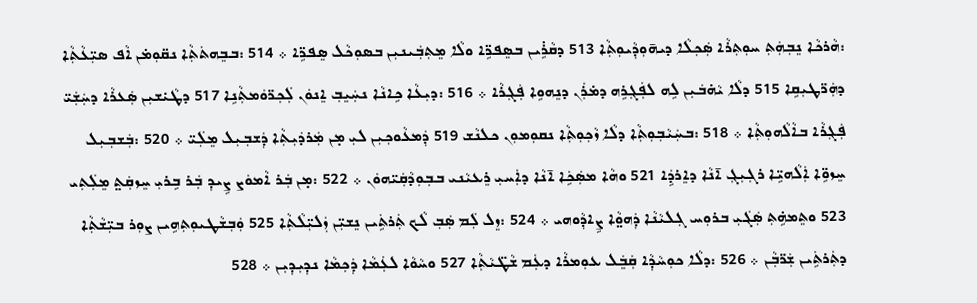:ܗܵܪܟܵܐ ܢܸܒܼܗܲܬܼ ܚܘܼܬܼܪܵܐ ܣܲܟܼܠܵܐ ܕܝܗ̄ܘܼܕܼܵܝܘܼܬܼܵܐ 513 ܕܩܵܪܹ̇ܝܢ ܒܣܸܦܪܹ̈ܐ ܘܠܵܐ ܡܸܬܼܒܲܝܢܝܼܢ ܒܣܘܼܟܵܠ ܣܸܦܪܹ̈ܐ ܀ 514 :ܒܒܸܗܬܿܬܼܵܐ ܢܩ̈ܘܼܡ̇ܢ ܐܵܦ ܣܝܼ̈ܥܵܬܼܵܐ ܕܗܲܪ̈ܛܝܼܩܹܐ 515 ܕܠܵܐ ܝܵܗ̇ܒܿܝܼܢ ܠܹܗ ܠܦܲܓܼܪܹܗ ܕܡ̇ܪܲܢ ܕܢܸܗܘܹܐ ܦܲܓܼܪܵܐ ܀ 516 :ܕܝܼܥܵܐ ܟܹܐܢܵܐ ܢܚܲܝܸܒܼ ܐܸܢܘܿܢ ܠܲܟܼܪ̈ܘܿܡܬܼܵܢܹܐ 517 ܕܛܵܝ̇ܫܝܼܢ ܣܲܥܪܵܐ ܕܚܲܫܲܝ̈ ܦܲܓܼܪܵܐ ܒܐܵܠܵܗܘܼܬܼܵܐ ܀ 518 :ܒܚܲܝܵܒܼܘܼܬܼܵܐ ܕܠܵܐ ܙܵܟܼܘܼܬܼܵܐ ܢܩܘܼܡܘܼܢ ܟܠܢܵܫ 519 ܕܲܡܥܵܘܟܼܝܼܢ ܠܝܼ ܡ̣ܢ ܡܲܪܕܿܝܼܬܼܵܐ ܕܲܫܒܼܝܼܠ ܡܸܠܲܝ̈ ܀ 520 :ܒܲܫܒܼܝܼܠ ܚܸܙܘܹ̈ܐ ܐܲܠܵܗܝܹ̈ܐ ܪܓܼܝܼܓܼ ܐ̄ܢܵܐ ܕܐܸܪܕܹܿܐ 521 ܘܗܵܐ ܡܣܲܟܹܿܐ ܐ̄ܢܵܐ ܕܐܲܚܝܼ ܪܸܥܝܵܢܝ ܒܒܼܘܼܕܵܩܲܝ̈ܗܘܿܢ ܀ 522 :ܡ̣ܢ ܒܲܪ ܐܵܡܘܿܨ ܨܹܝܕܼ ܒܲܪ ܒܹܪܝܼ ܚܸܙܩܲܬ̤ ܡܸܠܲܬܼܝ 523 ܘܬܸܡܗܹ̇ܬܼ ܣܲܓܿܝܼ ܒܪܘܼܚ ܓܼܠܝܵܢܵܐ ܕܲܗܘ̤ܵܐ ܨܹܐܕܼܵܘܗܝ ܀ 524 :ܙܸܠ ܠܲܡ ܣܲܒܼ ܠܵܟ ܬܲܪܬܹܿܝܢ ܢܸܫܝܼ̈ܢ ܙܲܠܝܼ̈ܠܵܬܼܵܐ 525 ܘܲܒܼܫܵܛܝܘܼܬܼܗܹܝܢ ܨܘܼܪ ܒܝܼ̈ܫܵܬܼܵܐ ܕܬܲܪܬܹܿܝܢ ܫܲܪ̈ܒܼܵܢ ܀ 526 :ܕܠܵܐ ܟܘܼܚܵܕܼܵܐ ܩܲܒܸܿܠ ܥܘܼܡܪܵܐ ܕܥܲܡ ܫܵܛ̈ܝܵܬܼܵܐ 527 ܘܚܵܘܵܐ ܠܥܲܡܵܐ ܕܲܟܼܡܵܐ ܢܕܼܝܼܕܼܝܼܢ ܀ 528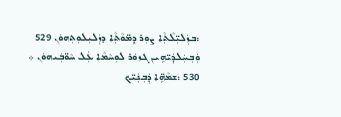:ܒܙܲܠܝܼ̈ܠܵܬܼܵܐ ܨܘܼܪ ܕܸܡ̈ܘܵܬܼܵܐ ܕܙܲܠܝܼܠܘܼܬܼܗܘܿܢ 529 ܘܲܒܼܚܲܠܕܲܝ̈ܗܹܝܢ ܓܙܘܿܪ ܠܘܼܚܵܡܵܐ ܥܲܠ ܚܵܘ̈ܒܲܝܗܘܿܢ ܀ 530 :ܫܡܵܗܹ̈ܐ ܕܲܒܼܢܲܝ̈ܟ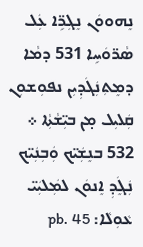ܢܸܗܘܘܿܢ ܢܸܓܼܪܹ̈ܐ ܥܲܠ ܣܵܪ̈ܘܿܚܹܐ 531 ܕܡܵܐ ܕܡܸܬܼܢܲܓܿܕܼܝܼܢ ܢܦܘܼܫܘܼܢ ܩܲܠܝܼܠ ܡ̣ܢ ܒܝܼ̈ܫܵܬܼܵܐ ܀ 532 ܒܢܸܫܲܝ̈ܟ ܘܲܒܼܢܲܝ̈ܟ ܢܲܓܸܿܕܼ ܐܸܢܘܿܢ ܠܡܲܠܝܲܝ̈ ܥܵܘܼܠܵܐ: pb. 45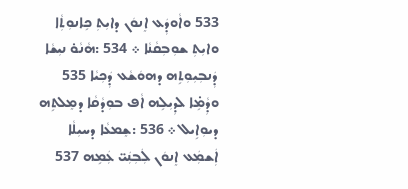533 ܘܐܵܘܕܲܥ ܐܸܢܘܿܢ ܕܐܝܼܬܼ ܟܹܐܢܘܼܬܼܵܐ ܘܐܝܼܬܼ ܫܘܼܒܼܩܵܢܵܐ ܀ 534 :ܗܵܢܵܘ̇ ܢܝܼܫܵܐ ܕܲܢܒܼܝܼܘܼܬܹܗ ܕܗܘܿܫܵܥ ܕܲܟܼܝܵܐ 535 ܘܕܼܵܡܹ̇ܐ ܠܕܼܝܼܠܹܗ ܐܵܦ ܒܘܼܕܵܩܵܐ ܕܡܸܠܬܹܗ ܕܝܘܼܐܹܝܠ ܀ 536 :ܫܸܡܥܵܐ ܕܚܝܼܠܵܐ ܐܲܫܡܲܥ ܐܸܢܘܿܢ ܠܲܒܼܢܲܝ̈ ܥܲܡܹܗ 537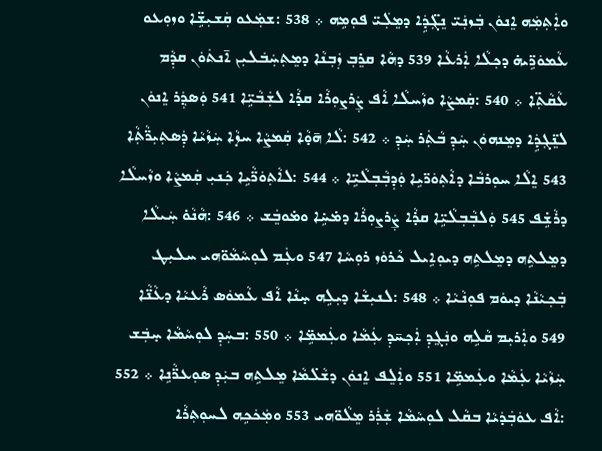ܘܐܲܬܼܡܲܗ ܐܸܢܘܿܢ ܒܲܙܢܲܝ̈ ܢܸܓܼ̈ܕܹܿܐ ܕܡܸܠܲܝ̈ ܦܘܼܡܹܗ ܀ 538 :ܫܡܲܥܘ ܩܲܫܝܼܫܹ̈ܐ ܘܙܘܼܥܘ ܥܵܡܘܿܪܹ̈ܝܗ̇ ܕܟܼܠܵܐ ܐܲܪܥܵܐ 539 ܕܗܵܐ ܩܪܸܒܼ ܙܲܒܼܢܵܐ ܕܡܸܬܼܚܲܒܿܠܝܼܢ ܐ̄ܢܬܿܘܿܢ ܩܕܼܵܡ ܥܵܩܵܬܼ̈ܐ ܀ 540 :ܩܲܡܨܵܐ ܘܙܵܚܠܵܐ ܐܵܦ ܨܲܪܨܘܼܪܵܐ ܩܪ̣ܵܐ ܠܫܲܒܵܝܹ̈ܐ 541 ܘܲܣܕ݂ܲܪ ܐܸܢܘܿܢ ܠܢܸ̈ܓܼܕܹܿܐ ܕܡܸܢܗܘܿܢ ܚܲܕܼ ܒܵܬܲܪ ܚܲܕܼ ܀ 542 :ܠܵܐ ܗ̄ܘ̣ܵܐ ܩܲܡܨܵܐ ܚܙ̣ܵܐ ܚܲܙܵܝܵܐ ܕܲܣܬܼܝܼܪ̈ܵܬܼܵܐ 543 ܐܸܠܵܐ ܚܘܼܪܒܵܐ ܕܐܵܬܼܘܿܪ̈ܝܹܐ ܘܲܕܼܒܼܵܒܼܠܵܝܹ̈ܐ ܀ 544 :ܠܐܵܬܼܘܿܪ̈ܵܝܹܐ ܟܲܢܝܼ ܩܲܡܨܵܐ ܘܙܵܚܠܵܐ ܕܪܵܫܹ̇ܦ 545 ܘܲܠܒܼܵܒܼܠܵܝܹ̈ܐ ܩܪ̣ܵܐ ܨܲܪܨܘܼܪܵܐ ܕܡ̇ܚܹ̇ܐ ܘܡ̇ܘܒܸܿܫ ܀ 546 :ܗܵܢܵܘ̇ ܚܲܝܠܵܐ ܕܡܸܠܬܹܗ ܕܡܸܠܬܹܗ ܕܝܘܼܐܹܝܠ ܟܵܪܘܿܙ ܪܘܼܚܵܐ 547 ܘܥܲܡ ܠܘܼܚܵܡܵܘ̈ܗܝ ܚܠܝܼܛ ܒܲܟܼܝܵܢܵܐ ܕܝܘܿܡ ܦܘܼܢܵܝܵܐ ܀ 548 :ܠܢܝܼܫܵܐ ܕܝܼܠܹܗ ܚ̣ܢܵܐ ܐܵܦ ܥܵܡܘܿܣ ܪܵܥܝܵܐ ܕܥܵܢ̈ܵܐ 549 ܘܐܲܪܝܼܡ ܩܵܠܹܗ ܘܢܲܓܸܕܼ ܐܲܟܼܚ̄ܕܼ ܥܲܡܵܐ ܘܥܲܡܡܹ̈ܐ ܀ 550 :ܒܚܲܕܼ ܠܘܼܚܵܡܵܐ ܚ̣ܒܲܫ ܚܲܙܵܝܵܐ ܥܲܡܵܐ ܘܥܲܡܡܹ̈ܐ 551 ܘܐܲܠܸܦ ܐܸܢܘܿܢ ܕܫܵܠ̇ܡܵܐ ܡܸܠܬܹܗ ܒܝܲܕܼ ܣܘܼܥܪ̈ܵܢܹܐ ܀ 552 :ܐܵܦ ܥܘܿܒܲܕܿܝܵܐ ܒܩܵܠ ܠܘܼܚܵܡܵܐ ܫܲܪܲܪ ܡܸܠܵܘ̈ܗܝ 553 ܘܡܲܟܿܟܹܗ ܠܚܘܼܬܼܪܵܐ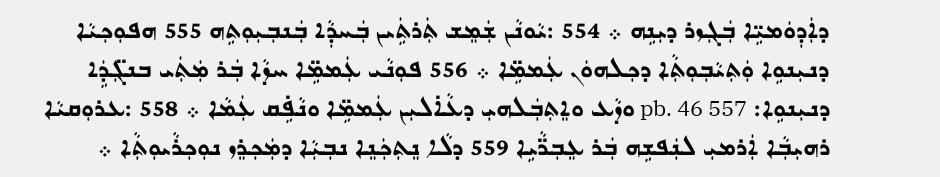ܕܐܲܕܼܘܿܡܝܹ̈ܐ ܒܲܓܼܙܪ ܕܝܼܢܹܗ ܀ 554 :ܝܵܘܢܵܢ ܫܲܡܸܫ ܬܲܪܬܹܿܝܢ ܒܲܚܕܼܵܐ ܒܲܢܒܼܝܼܘܼܬܹܗ 555 ܗܦܘܼܟܼܝܵܐ ܕܢܝܼܢܘܹܐ ܘܲܬܼܝܵܒܼܘܼܬܼܵܐ ܕܟܼܠܗܘܿܢ ܥܲܡܡܹ̈ܐ ܀ 556 ܦܘܼܢܵܝ ܥܲܡܡܹ̈ܐ ܚܙ̣ܵܐ ܒܲܪ ܡܲܬܲܝ ܒܢܓܼ̈ܕܹܿܐ ܕܢܝܼܢܘܹܐ: pb. 46 557 ܘܙ̣ܵܥ ܘܐܸܬܼܒܲܠܗܝܼ ܕܥܵܐ̇ܠܝܼܢ ܥܲܡܡܹ̈ܐ ܘܢܵܦܹ̇ܩ ܥܲܡܵܐ ܀ 558 :ܥܪܘܼܩܝܵܐ ܪܗܝܼܒܼܵܐ ܐܲܪܡܝܼ ܠܢܲܦܫܹܗ ܒܲܪ ܥܸܒܼܪ̈ܵܝܹܐ 559 ܕܠܵܐ ܢܸܬܼܟܲܢܸܐ ܢܒܼܝܼܵܐ ܕܡܲܟܼܪܸܙ ܢܘܼܟܼܪܵܝܘܼܬܼܵܐ ܀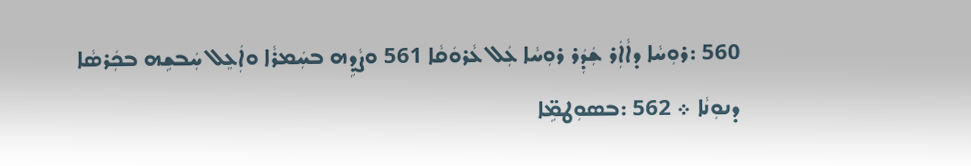560 :ܪܘܼܚܵܐ ܕܐܵܐܲܪ ܫܲܕܲܪ ܪܘܼܚܵܐ ܥܲܠ ܥܵܪܘܿܩܵܐ 561 ܘܨܵܕܹܗ ܒܚܲܡܪܵܐ ܘܐܲܥܸܠ ܚܲܒܫܹܗ ܒܟܲܪܣܵܐ ܕܢܘܼܢܵܐ ܀ 562 :ܒܣܘܼܛܡܹ̈ܐ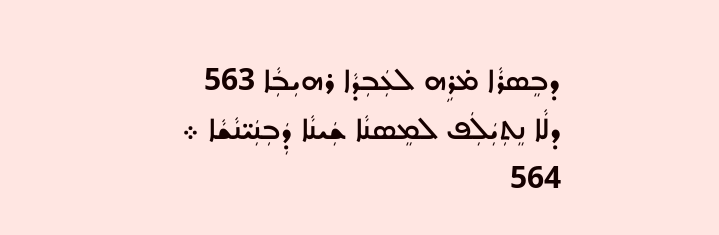ܕܒܸܣܪܵܐ ܡ̇ܪܹܗ ܠܥܲܒܼܕܵܐ ܪܗܝܼܒܼܵܐ 563 ܕܠܵܐ ܢܸܬܼܝܲܠܲܦ ܠܡܸܣܢܵܐ ܫܲܝܢܵܐ ܕܲܒܼܢܲܝ̈ܢܵܫܵܐ ܀ 564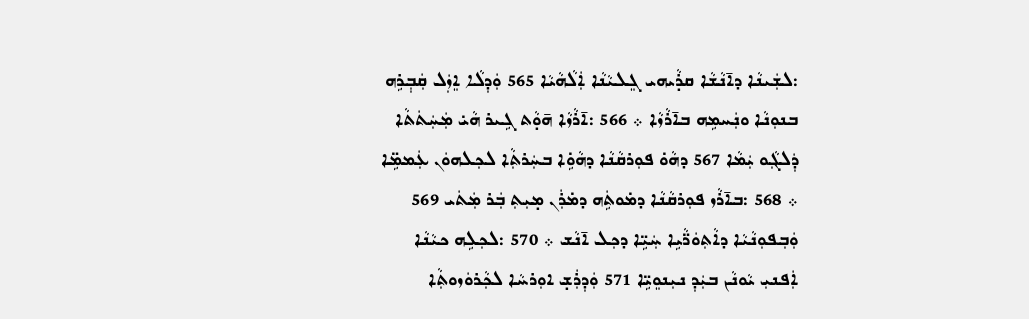:ܠܫܲܝܢܵܐ ܕܐ̄ܢܵܫܵܐ ܩܪ̣ܵܝܗܝ ܓܸܠܝܵܢܵܐ ܐܲܠܵܗܵܝܵܐ 565 ܘܲܕܼܠܵܐ ܐܸܙܲܠ ܩܲܒܼ݂ܪܹܗ ܒܢܘܼܢܵܐ ܘܢܲܚܡܹܗ ܒܐ̄ܪܵܙܵܐ ܀ 566 :ܐ̄ܪܵܙܵܐ ܗ̄ܘ̣ܵܬ ܓܹܝܪ ܗܵܝ̇ ܡܲܚܲܬܿܬܵܐ ܕܲܠܓܼܵܘ ܝܲܡܵܐ 567 ܕܗܵܘ̇ ܦܘܼܪܩܵܢܵܐ ܕܗܵܘܹ̇ܐ ܒܚܲܪܬܼܵܐ ܠܟܼܠܗܘܿܢ ܥܲܡܡܹ̈ܐ ܀ 568 :ܒܐ̄ܪܵܙ ܦܘܼܪܩܵܢܵܐ ܕܡ̇ܘܬܹܿܗ ܕܡ̇ܪܲܢ ܡ̣ܝܼܬܼ ܒܲܪ ܡܲܬܿܝ 569 ܘܲܒܼܦܘܼܢܵܝܵܐ ܕܐܵܬܼܘܿܪ̈ܵܝܹܐ ܚܲܝܹ̈ܐ ܕܟܼܠ ܐ̄ܢܵܫ ܀ 570 :ܠܟܼܠܹܗ ܟܝܵܢܵܐ ܐܲܦܢܝܼ ܝܵܘܢܵܢ ܒܝܲܕܼ ܢܝܼܢܘܸܝܹ̈ܐ 571 ܘܲܕܼܪܲܫ̣ ܐܘܼܪܚܵܐ ܠܟܼܵܪܘܿܙܘܬܼܵܐ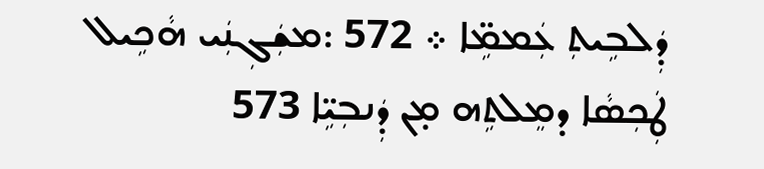ܕܲܠܒܹܝܬܼ ܥܲܡܡܹ̈ܐ ܀ 572 :ܡܫܲܓܼܢܲܝ ܗܵܟܹܝܠ ܛܲܟܼܣܵܐ ܕܡܸܠܬܹܗ ܡ̣ܢ ܕܲܢܒܼܝܹ̈ܐ 573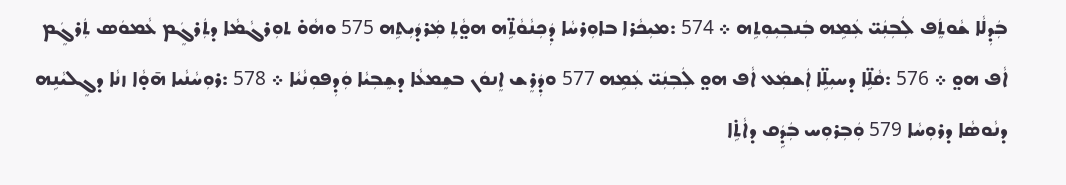ܒܲܕܼܠܵܐ ܫܵܘܬܸܿܦ ܠܲܒܼܢܲܝ̈ ܥܲܡܹܗ ܒܲܢܒܼܝܼܘܼܬܹܗ ܀ 574 :ܡܝܼܟܵܪܐ ܒܐܘܼܪܚܵܐ ܕܲܟܼܢܵܘܵܬܹ̈ܗ ܗܘ̤ܵܬܼ ܡܲܪܕܿܝܼܬܹܗ 575 ܘܗܵܘ̇ ܬܘܼܪܓܵܡܵܐ ܕܬܲܪܓܸܿܡ ܥܵܡܘܿܣ ܬܲܪܓܸܿܡ ܐܵܦ ܗܘ̤ ܀ 576 :ܩܵܠܹ̈ܐ ܕܚܝܼܠܹ̈ܐ ܐܲܫܡܲܥ ܐܵܦ ܗܘ̤ ܠܲܒܼܢܲܝ̈ ܥܲܡܹܗ 577 ܘܕܲܪܸܫ ܐܸܢܘܿܢ ܒܫܸܡܥܵܐ ܕܫܸܒܼܝܵܐ ܘܲܕܼܦܘܼܢܵܝܵܐ ܀ 578 :ܪܘܼܚܵܢܵܝܐ ܗ̄ܘ̣ܵܐ ܙܢܵܐ ܕܓܸܠܝܵܢܹܗ ܕܢܵܘܣܵܐ ܕܪܘܼܚܵܐ 579 ܘܲܒܼܪܘܼܚ ܒܲܕܹܿܩ ܕܐܵܬܹ̇ܐ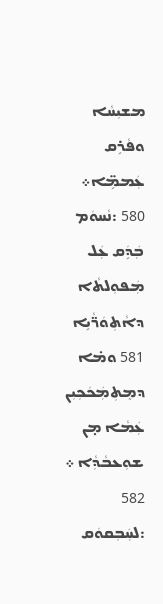ܡܫܝܼܚܵܐ ܘܦܵܪܹܩ ܥܲܡܡܹ̈ܐ܀ 580 :ܢܵܚܘܿܡ ܒܲܕܹܿܩ ܥܲܠ ܡܲܦܘܼܠܬܵܐ ܕܐܵܬܼܘܿܪ̈ܵܝܹܐ 581 ܘܡ̇ܐ ܕܡܸܬܼܡܲܟܿܟܼܝܼܢ ܥܲܡܵܐ ܡ̣ܢ ܫܘܼܥܒܵܕܼܵܐ ܀ 582 :ܠܚܲܒܼܩܘܿܩ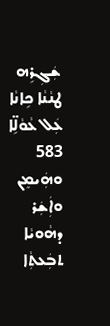ܫܲܓܼܪܹܗ ܛܢܵܢܵܐ ܟܹܐܢܵܐ ܥܲܠ ܥܵܘܵܠܹ̈ܐ 583 ܘܗܲܝܡܸܢ ܘܐܲܫܲܪ ܕܗܵܘܝܵܐ ܬܒܲܥܬܼܵܐ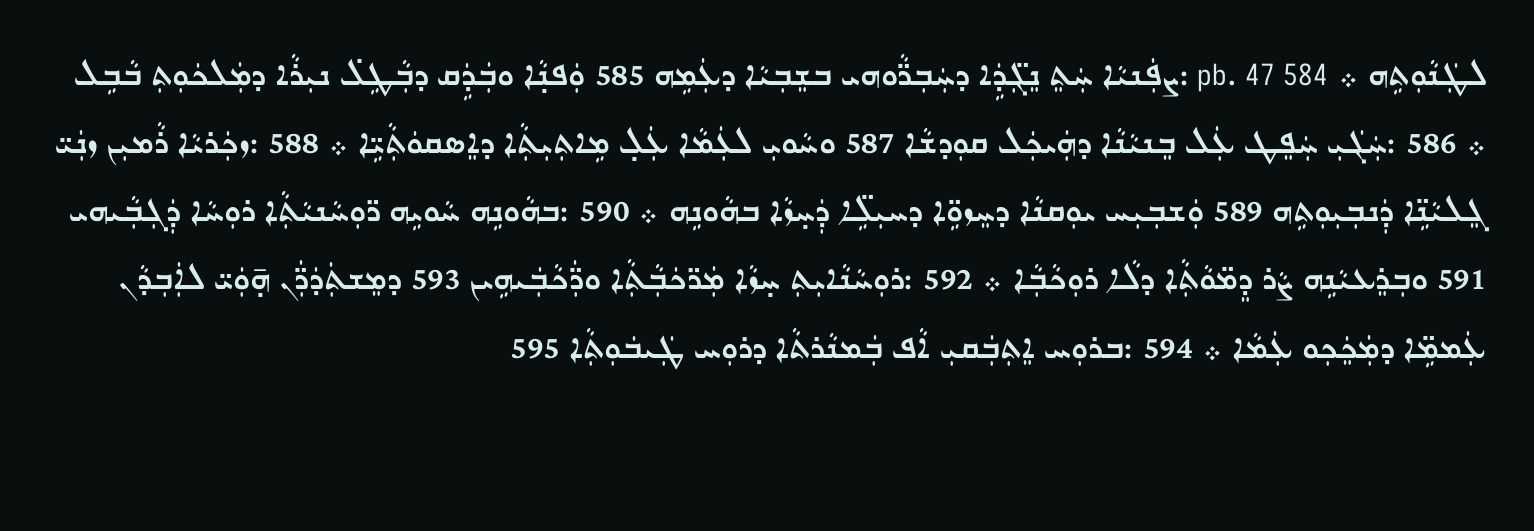ܠܛܲܢܵܘܼܬܹܗ ܀ pb. 47 584 :ܨܦܲܢܝܵܐ ܚܲܬܸ ܢܸܓܼ̈ܕܹܿܐ ܕܚܲܒܼܪ̈ܵܘܗܝ ܒܫܸܒܼܝܵܐ ܕܥܲܡܹܗ 585 ܘܲܦܢ̣ܵܐ ܘܒܲܕܹܿܩ ܕܒܼܵܛܹܠ̇ ܢܝܼܪܵܐ ܕܡܲܠܟܿܘܼܬܼ ܒܵܒܹܠ ܀ 586 :ܚܲܓܿܝܼ ܚܲܦܸܛ ܥܲܠ ܒܸܢܝܵܢܵܐ ܕܗܲܝܟܲܠ ܩܘܼܕܫܵܐ 587 ܘܚܵܘܝܼ ܠܥܲܡܵܐ ܥܲܠ̣ ܡܹܐܬܼܝܼܬܼܵܐ ܕܐܸܣܩܘܿܬܼܵܝܹ̈ܐ ܀ 588 :ܙܟܲܪܝܵܐ ܪܵܡܝܼܢ ܙܢܲܝ̈ ܓܸܠܝܵܢܹ̈ܐ ܕܲܢܒܼܝܼܘܼܬܹܗ 589 ܘܲܫܒܼܝܼܚ ܝܘܼܩܢܵܐ ܕܚܸܙܘܹ̈ܐ ܕܚܝܼܠܹ̈ܐ ܕܲܚ̣ܙܵܐ ܒܗܵܘܢܹܗ ܀ 590 :ܒܗܵܘܢܹܗ ܚܵܘܝܹܗ ܪ̈ܘܼܚܵܢܝܵܬܼܵܐ ܪܘܼܚܵܐ ܕܲܓܼܒܼܵܝܗܝ 591 ܘܒܼܪܸܥܝܵܢܹܗ ܨܵܪ ܕܸܡ̈ܘܵܬܼܵܐ ܕܠܵܐ ܪܘܼܟܵܒܼܵܐ ܀ 592 :ܪܘܼܚܵܢܵܐܝܼܬܼ ܚ̣ܙܵܐ ܡܲܪ̈ܟܿܒܼܵܬܼܵܐ ܘܪ̈ܲܟܵܒܲܝܗܹܝܢ 593 ܕܡܸܫܬܲܕܿܪ̈ܲܢ ܗ̣̄ܘܲܝ̈ ܠܐܲܒܼܕܵܢ ܥܲܡܡܹ̈ܐ ܕܡܲܟܸܿܟܼܘ ܥܲܡܵܐ ܀ 594 :ܒܪܘܼܚ ܐܸܬܼܒܲܩܝܼ ܐܵܦ ܒܲܡܢܵܪܬܵܐ ܕܪܘܼܚ ܛܲܝܒܿܘܼܬܼܵܐ 595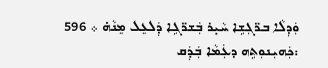ܘܲܕܼܠܵܐ ܒܪ̈ܓܼܫܹܐ ܚܵܝ̣ܪ ܒܲܫܪ̈ܓܹܐ ܕܲܠܥܸܠ ܡܸܢܵܗ̇ ܀ 596 :ܟܲܗܝܼܢܘܼܬܹܗ ܕܥܲܡܵܐ ܒܲܕܲܩ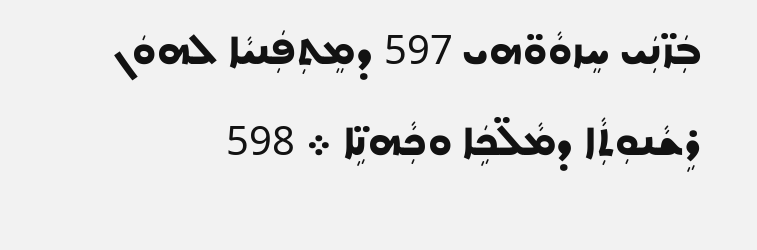ܒܲܙ̈ܢܲܝ ܚܸܙܘܵܘ̈ܗܝ 597 ܕܡܸܬܼܦܲܢܝܵܐ ܠܗܘܿܢ ܪܹܫܵܢܘܼܬܼܵܐ ܕܡܵܠ̈ܟܹܿܐ ܘܟܼܵܗܢܹ̈ܐ ܀ 598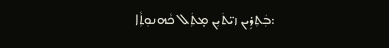:ܒܲܬܼܪܹܝܢ ܙܝ̈ܬܿܝܼܢ ܡ̣ܬܲܠ ܟܵܗܢܘܼܬܼܵܐ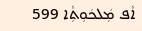ܐܵܦ ܡܲܠܟܿܘܼܬܼܵܐ 599